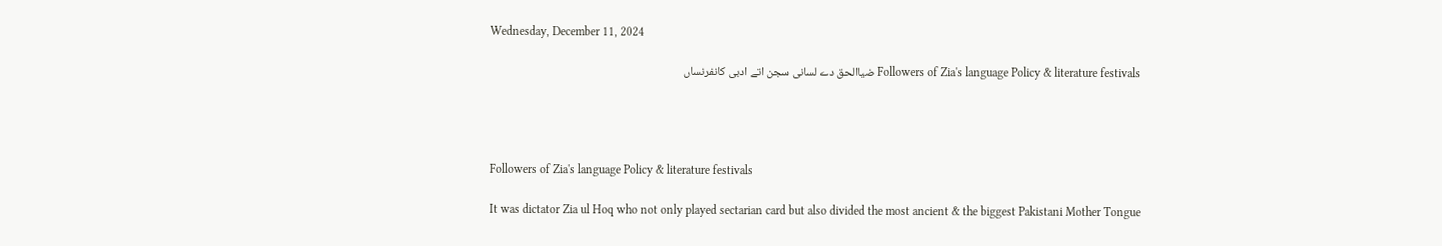Wednesday, December 11, 2024

Followers of Zia's language Policy & literature festivals ضیاالحق دے لسانی سجن اتے ادبی کانفرنساں




Followers of Zia's language Policy & literature festivals

It was dictator Zia ul Hoq who not only played sectarian card but also divided the most ancient & the biggest Pakistani Mother Tongue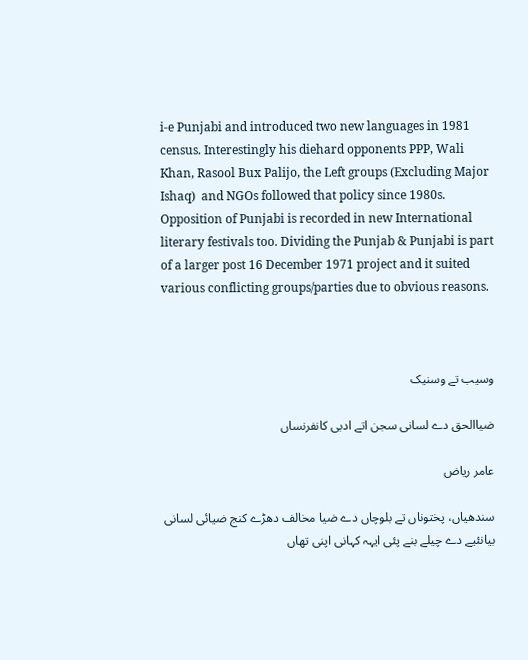i-e Punjabi and introduced two new languages in 1981 census. Interestingly his diehard opponents PPP, Wali Khan, Rasool Bux Palijo, the Left groups (Excluding Major Ishaq)  and NGOs followed that policy since 1980s. Opposition of Punjabi is recorded in new International literary festivals too. Dividing the Punjab & Punjabi is part of a larger post 16 December 1971 project and it suited various conflicting groups/parties due to obvious reasons.



وسیب تے وسنیک

ضیاالحق دے لسانی سجن اتے ادبی کانفرنساں

عامر ریاض

سندھیاں، پختوناں تے بلوچاں دے ضیا مخالف دھڑے کنج ضیائی لسانی بیانئیے دے چیلے بنے پئی ایہہ کہانی اپنی تھاں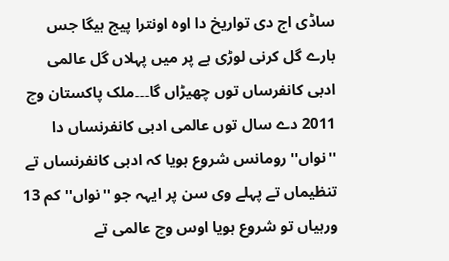ساڈی اج دی تواریخ دا اوہ اونترا پیج ہیگا جس بارے گل کرنی لوڑی ہے پر میں پہلاں گل عالمی ادبی کانفرساں توں چھیڑاں گا۔۔۔ملک پاکستان وچ 2011 دے سال توں عالمی ادبی کانفرنساں دا ''نواں'' رومانس شروع ہویا کہ ادبی کانفرنساں تے تنظیماں تے پہلے وی سن پر ایہہ جو ''نواں'' کم 13 ورہیاں تو شروع ہویا اوس وچ عالمی تے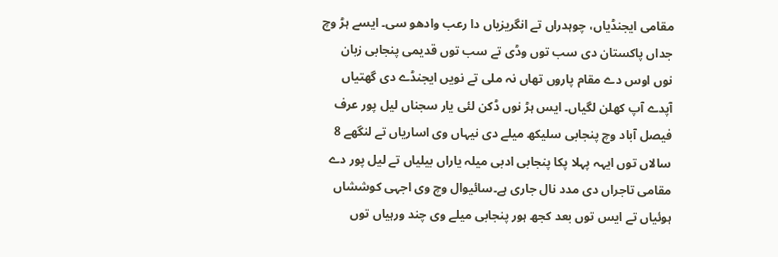مقامی ایجنڈیاں، چوہدراں تے انگریزیاں دا رعب وادھو سی۔ ایسے ہڑ وچ جداں پاکستان دی سب توں وڈی تے سب توں قدیمی پنجابی زبان نوں اوس دے مقام پاروں تھاں نہ ملی تے نویں ایجنڈے دی گھتیاں آپدے آپ کھلن لگیاں۔ ایس ہڑ نوں ڈکن لئی یار سجناں لیل پور عرف فیصل آباد وچ پنجابی سلیکھ میلے دی نیہاں وی اساریاں تے لنگھے 8 سالاں توں ایہہ پہلا پکا پنجابی ادبی میلہ یاراں بیلیاں تے لیل پور دے مقامی تاجراں دی مدد نال جاری ہے۔سائیوال وچ وی اجہی کوششاں ہوئیاں تے ایس توں بعد کجھ ہور پنجابی میلے وی چند ورہیاں توں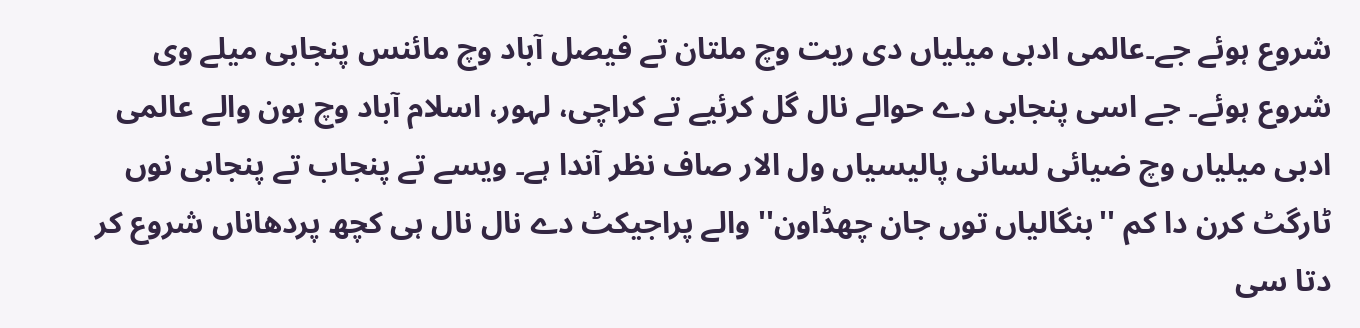شروع ہوئے جے۔عالمی ادبی میلیاں دی ریت وچ ملتان تے فیصل آباد وچ مائنس پنجابی میلے وی شروع ہوئے۔ جے اسی پنجابی دے حوالے نال گل کرئیے تے کراچی، لہور، اسلام آباد وچ ہون والے عالمی ادبی میلیاں وچ ضیائی لسانی پالیسیاں ول الار صاف نظر آندا ہے۔ ویسے تے پنجاب تے پنجابی نوں ٹارگٹ کرن دا کم ''بنگالیاں توں جان چھڈاون'' والے پراجیکٹ دے نال نال ہی کچھ پردھاناں شروع کر دتا سی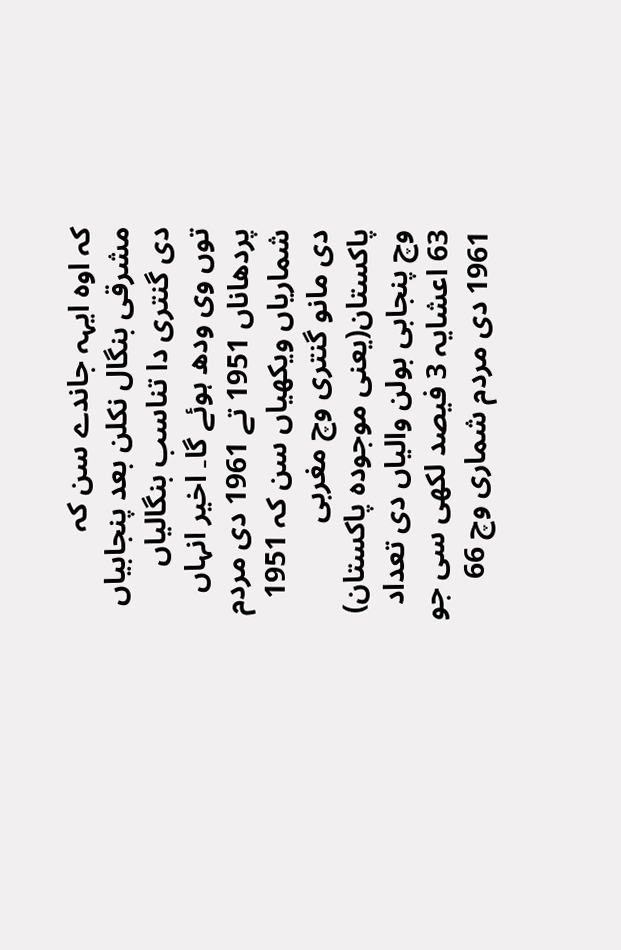کہ اوہ ایہہ جاندے سن کہ مشرقی بنگال نکلن بعد پنجابیاں دی گنتری دا تناسب بنگالیاں توں وی ودھ ہوئے گا۔ اخیر انہاں پردھاناں 1951 تے 1961 دی مردم شماریاں ویکھیاں سن کہ 1951 دی مانو گنتری وچ مغربی پاکستان(یعنی موجودہ پاکستان) وچ پنجابی بولن والیاں دی تعداد 63 اعشایہ 3 فیصد لکھی سی جو 1961 دی مردم شماری وچ 66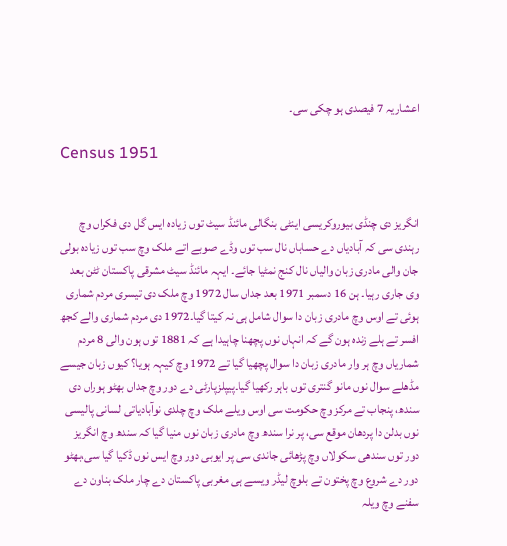اعشاریہ 7 فیصدی ہو چکی سی۔

Census 1951


انگریز دی چنڈی بیوروکریسی اینٹی بنگالی مائنڈ سیٹ توں زیادہ ایس گل دی فکراں وچ رہندی سی کہ آبادیاں دے حساباں نال سب توں وڈے صوبے اتے ملک وچ سب توں زیادہ بولی جان والی مادری زبان والیاں نال کنج نمٹیا جائے۔ ایہہ مائنڈ سیٹ مشرقی پاکستان ٹٹن بعد وی جاری رہیا۔ ہن 16 دسمبر 1971 بعد جداں سال 1972 وچ ملک دی تیسری مردم شماری ہوئی تے اوس وچ مادری زبان دا سوال شامل ہی نہ کیتا گیا۔1972 دی مردم شماری والے کجھ افسر تے ہلے زندہ ہون گے کہ انہاں نوں پچھنا چاہیدا ہے کہ 1881 توں ہون والی 8 مردم شماریاں وچ ہر وار مادری زبان دا سوال پچھیا گیا تے 1972 وچ کیہہ ہویا؟ کیوں زبان جیسے مڈھلے سوال نوں مانو گنتری توں باہر رکھیا گیا۔پیپلزپارٹی دے دور وچ جداں بھٹو ہوراں دی سندھ، پنجاب تے مرکز وچ حکومت سی اوس ویلے ملک وچ چلدی نوآبادیاتی لسانی پالیسی نوں بدلن دا پردھان موقع سی، پر نرا سندھ وچ مادری زبان نوں منیا گیا کہ سندھ وچ انگریز دور توں سندھی سکولاں وچ پڑھائی جاندی سی پر ایوبی دور وچ ایس نوں ڈکیا گیا سی،بھٹو دور دے شروع وچ پختون تے بلوچ لیڈر ویسے ہی مغربی پاکستان دے چار ملک بناون دے سفنے وچ ویلہ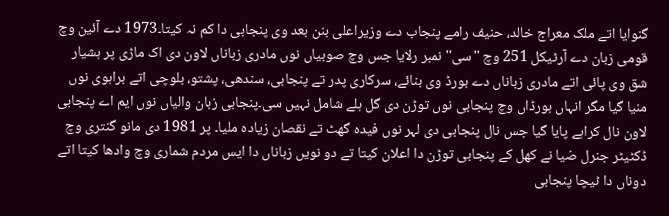گنوایا اتے ملک معراج خالد، حنیف رامے پنجاب دے وزیراعلی بنن بعد وی پنجابی دا کم نہ کیتا۔1973 دے آئین وچ قومی زبان دے آرٹیکل 251 وچ ''سی'' نمبر رلایا جس وچ صوبیاں نوں مادری زباناں لاون دی اک ماڑی پر ہشیار شق وی پائی اتے مادری زباناں دے بورڈ وی بنائے، سرکاری پدر تے پنجابی، سندھی، پشتو، بلوچی اتے براہوی نوں منیا گیا مگر انہاں بورڈاں وچ پنجابی نوں توڑن دی گل ہلے شامل نہیں سی۔پنجابی زبان والیاں نوں ایم اے پنجابی لاون نال کراہے پایا گیا جس نال پنجابی دی لہر نوں فیدہ گھٹ تے نقصان زیادہ ملیا۔ پر 1981 دی مانو گنتری وچ ڈکٹیٹر جنرل ضیا نے کھل کے پنجابی توڑن دا اعلان کیتا تے دو نویں زباناں دا ایس مردم شماری وچ وادھا کیتا اتے دوناں دا ٹیچا پنجابی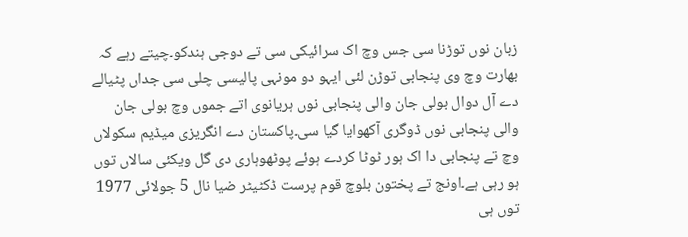زبان نوں توڑنا سی جس وچ اک سرائیکی سی تے دوجی ہندکو۔چیتے رہے کہ بھارت وچ وی پنجابی توڑن لئی ایہو دو مونہی پالیسی چلی سی جداں پٹیالے دے آل دوال بولی جان والی پنجابی نوں ہریانوی اتے جموں وچ بولی جان والی پنجابی نوں ڈوگری آکھوایا گیا سی۔پاکستان دے انگریزی میڈیم سکولاں وچ تے پنجابی دا اک ہور ٹوٹا کردے ہوئے پوٹھوہاری دی گل ویکئی سالاں توں ہو رہی ہے۔اونج تے پختون بلوچ قوم پرست ڈکٹیٹر ضیا نال 5 جولائی 1977 توں ہی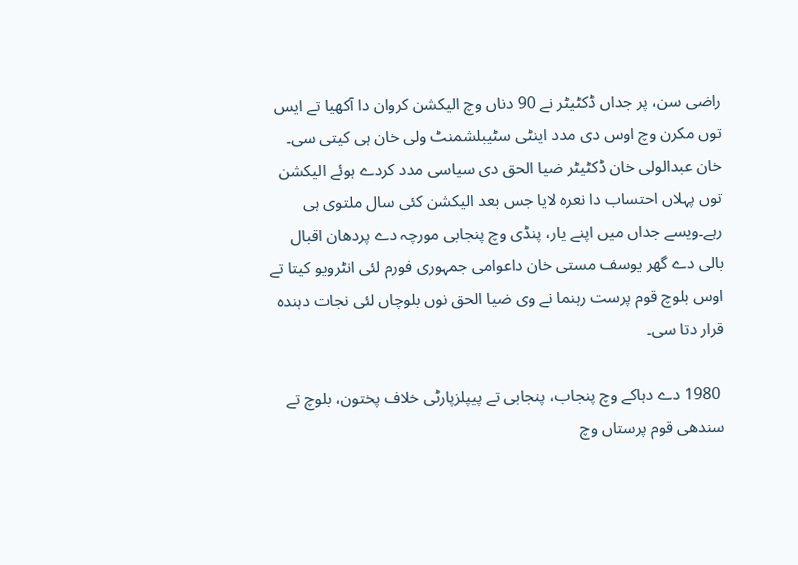راضی سن، پر جداں ڈکٹیٹر نے 90 دناں وچ الیکشن کروان دا آکھیا تے ایس توں مکرن وچ اوس دی مدد اینٹی سٹیبلشمنٹ ولی خان ہی کیتی سی۔ خان عبدالولی خان ڈکٹیٹر ضیا الحق دی سیاسی مدد کردے ہوئے الیکشن توں پہلاں احتساب دا نعرہ لایا جس بعد الیکشن کئی سال ملتوی ہی رہے۔ویسے جداں میں اپنے یار، پنڈی وچ پنجابی مورچہ دے پردھان اقبال بالی دے گھر یوسف مستی خان داعوامی جمہوری فورم لئی انٹرویو کیتا تے اوس بلوچ قوم پرست رہنما نے وی ضیا الحق نوں بلوچاں لئی نجات دہندہ قرار دتا سی۔

 1980 دے دہاکے وچ پنجاب، پنجابی تے پیپلزپارٹی خلاف پختون، بلوچ تے سندھی قوم پرستاں وچ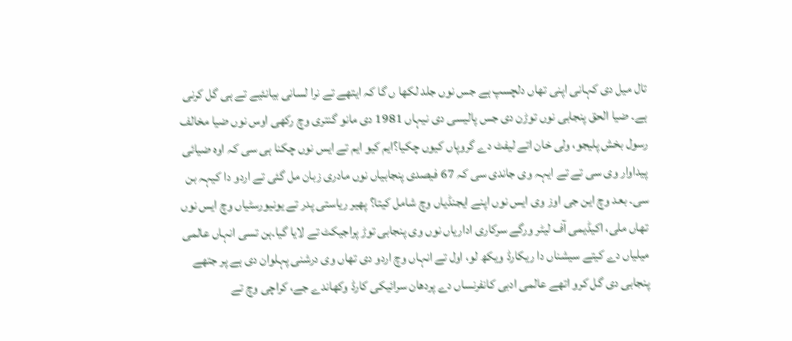تال میل دی کہانی اپنی تھاں دلچسپ ہے جس نوں جلد لکھا ں گا کہ ایتھے تے نرا لسانی بیانئیے تے ہی گل کرنی ہے۔ ضیا الحق پنجابی نوں توڑن دی جس پالیسی دی نیہاں 1981 دی مانو گنتری وچ رکھی اوس نوں ضیا مخالف رسول بخش پلیجو، ولی خان اتے لیفٹ دے گروپاں کیوں چکیا؟ایم کیو ایم تے ایس نوں چکنا ہی سی کہ اوہ ضیائی پیداوار وی سی تے تے ایہہ وی جاندی سی کہ 67 فیصدی پنجابیاں نوں مادری زبان مل گئی تے اردو دا کیہہ بن سی۔ بعد وچ این جی اوز وی ایس نوں اپنے ایجنڈیاں وچ شامل کیتا؟ پھیر ریاستی پدر تے یونیورسٹیاں وچ ایس نوں تھاں ملی، اکیڈیمی آف لیٹر ورگے سرکاری اداریاں نوں وی پنجابی توڑ پراجیکٹ تے لایا گیا۔ہن تسی انہاں عالمی میلیاں دے کیتے سیشناں دا ریکارڈ ویکھ لو، اول تے انہاں وچ اردو دی تھاں وی درشنی پہلوان دی ہے پر جتھے پنجابی دی گل کرو اتھے عالمی ادبی کانفرنساں دے پردھان سرائیکی کارڈ وکھاندے جے، کراچی وچ تے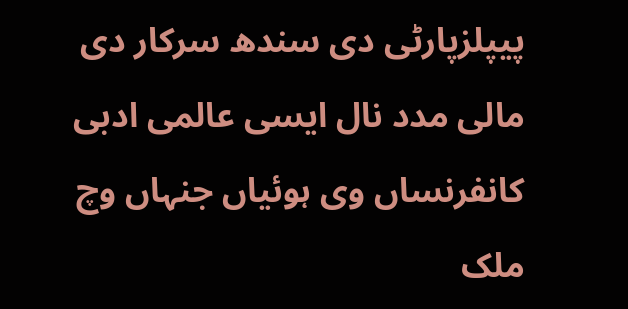پیپلزپارٹی دی سندھ سرکار دی مالی مدد نال ایسی عالمی ادبی کانفرنساں وی ہوئیاں جنہاں وچ ملک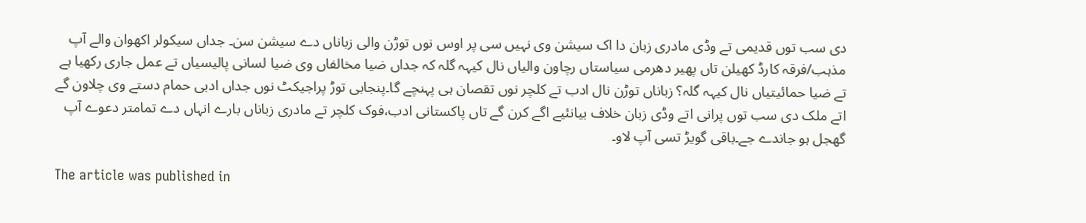دی سب توں قدیمی تے وڈی مادری زبان دا اک سیشن وی نہیں سی پر اوس نوں توڑن والی زباناں دے سیشن سن۔ جداں سیکولر اکھوان والے آپ مذہب/فرقہ کارڈ کھیلن تاں پھیر دھرمی سیاستاں رچاون والیاں نال کیہہ گلہ کہ جداں ضیا مخالفاں وی ضیا لسانی پالیسیاں تے عمل جاری رکھیا ہے تے ضیا حمائیتیاں نال کیہہ گلہ؟ زباناں توڑن نال ادب تے کلچر نوں تقصان ہی پہنچے گا۔پنجابی توڑ پراجیکٹ نوں جداں ادبی حمام دستے وی چلاون گے اتے ملک دی سب توں پرانی اتے وڈی زبان خلاف بیانئیے اگے کرن گے تاں پاکستانی ادب،فوک کلچر تے مادری زباناں بارے انہاں دے تمامتر دعوے آپ گھجل ہو جاندے جے۔باقی گویڑ تسی آپ لاو۔

The article was published in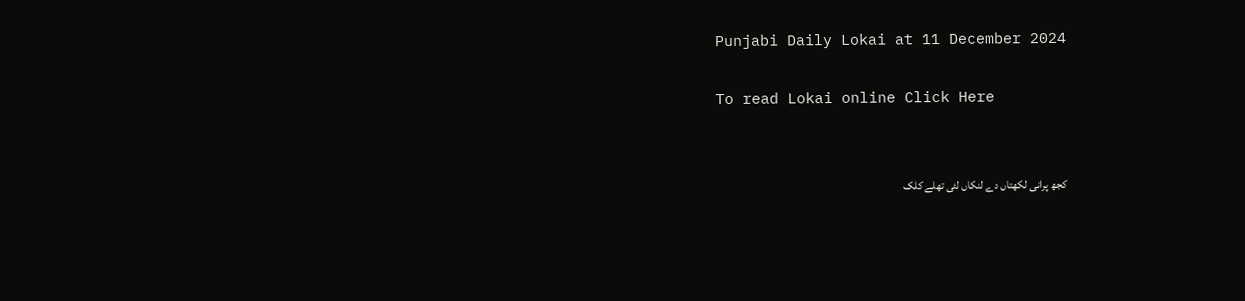Punjabi Daily Lokai at 11 December 2024

To read Lokai online Click Here


کجھ پرانی لکھتاں دے لنکاں لئی تھلے کلک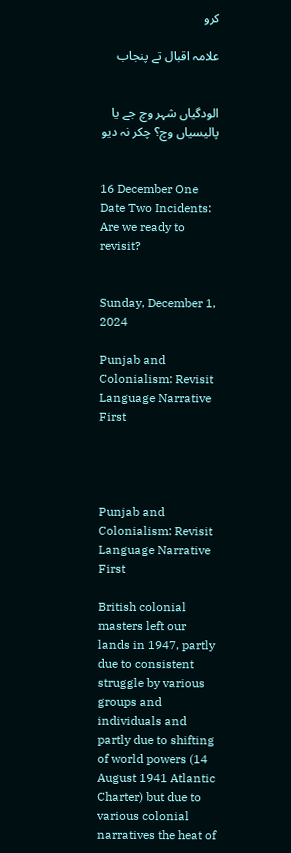کرو

علامہ اقبال تے پنجاب


الودگیاں شہر وچ جے یا پالیسیاں وچ؟ چکر نہ دیو


16 December One Date Two Incidents: Are we ready to revisit?


Sunday, December 1, 2024

Punjab and Colonialism: Revisit Language Narrative First




Punjab and Colonialism: Revisit Language Narrative First

British colonial masters left our lands in 1947, partly due to consistent struggle by various groups and individuals and partly due to shifting of world powers (14 August 1941 Atlantic Charter) but due to various colonial narratives the heat of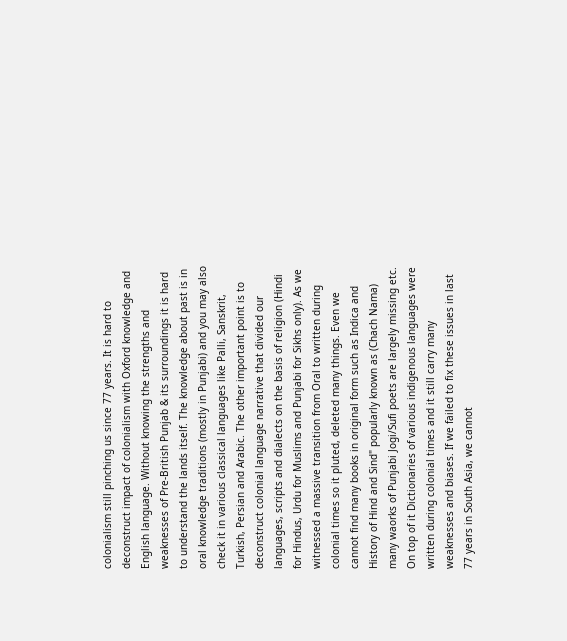colonialism still pinching us since 77 years. It is hard to deconstruct impact of colonialism with Oxford knowledge and English language. Without knowing the strengths and weaknesses of Pre-British Punjab & its surroundings it is hard to understand the lands itself. The knowledge about past is in oral knowledge traditions (mostly in Punjabi) and you may also check it in various classical languages like Palli, Sanskrit, Turkish, Persian and Arabic. The other important point is to deconstruct colonial language narrative that divided our languages, scripts and dialects on the basis of religion (Hindi for Hindus, Urdu for Muslims and Punjabi for Sikhs only). As we witnessed a massive transition from Oral to written during colonial times so it pluted, deleted many things. Even we cannot find many books in original form such as Indica and History of Hind and Sind" popularly known as (Chach Nama) many waorks of Punjabi Jogi/Sufi poets are largely missing etc. On top of it Dictionaries of various indigenous languages were written during colonial times and it still carry many weaknesses and biases. If we failed to fix these issues in last 77 years in South Asia, we cannot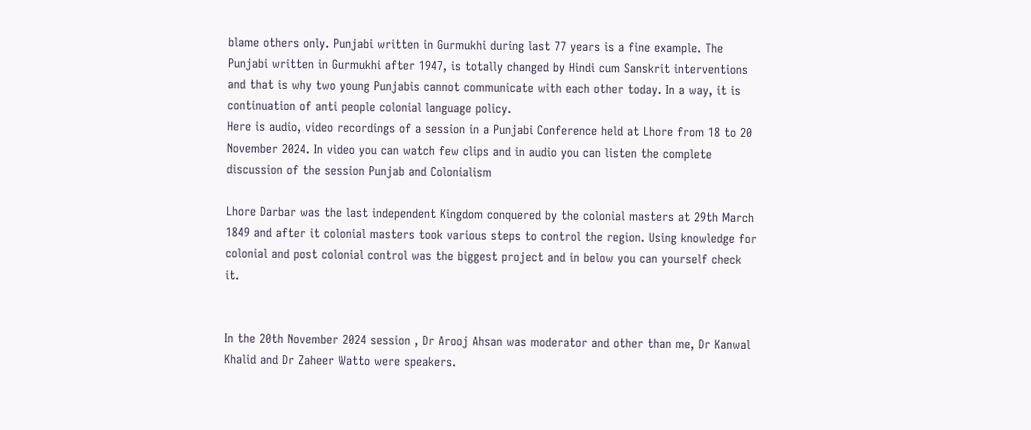blame others only. Punjabi written in Gurmukhi during last 77 years is a fine example. The Punjabi written in Gurmukhi after 1947, is totally changed by Hindi cum Sanskrit interventions and that is why two young Punjabis cannot communicate with each other today. In a way, it is continuation of anti people colonial language policy.
Here is audio, video recordings of a session in a Punjabi Conference held at Lhore from 18 to 20 November 2024. In video you can watch few clips and in audio you can listen the complete discussion of the session Punjab and Colonialism

Lhore Darbar was the last independent Kingdom conquered by the colonial masters at 29th March 1849 and after it colonial masters took various steps to control the region. Using knowledge for colonial and post colonial control was the biggest project and in below you can yourself check it.


In the 20th November 2024 session , Dr Arooj Ahsan was moderator and other than me, Dr Kanwal Khalid and Dr Zaheer Watto were speakers.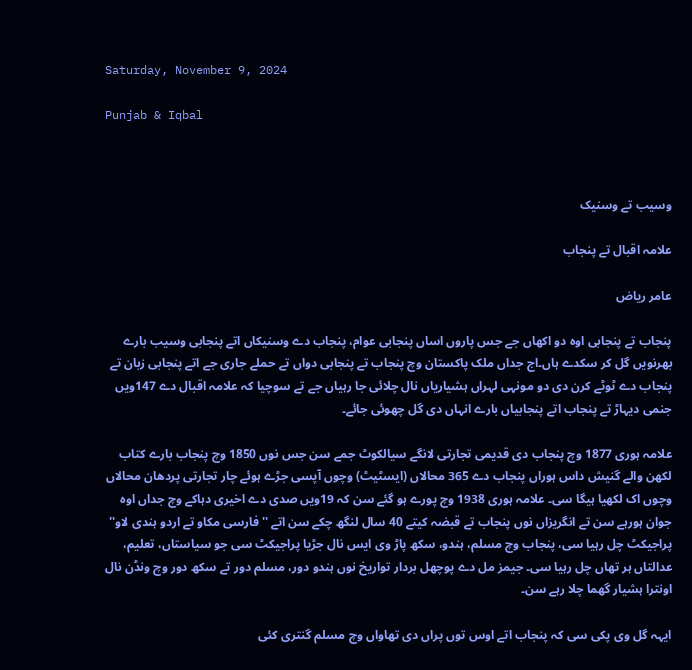Saturday, November 9, 2024

Punjab & Iqbal



وسیب تے وسنیک

علامہ اقبال تے پنجاب

عامر ریاض

پنجاب تے پنجابی اوہ دو اکھاں جے جس پاروں اساں پنجابی عوام، پنجاب دے وسنیکاں اتے پنجابی وسیب بارے بھرنویں گل کر سکدے ہاں۔اج جداں ملک پاکستان وچ پنجاب تے پنجابی دواں تے حملے جاری جے اتے پنجابی زبان تے پنجاب دے ٹوٹے کرن دی دو مونہی لہراں ہشیاریاں نال چلائی جا رہیاں جے تے سوچیا کہ علامہ اقبال دے 147ویں جنمی دیہاڑ تے پنجاب اتے پنجابیاں بارے انہاں دی گل چھوئی جائے۔

علامہ ہوری 1877 وچ پنجاب دی قدیمی تجارتی لانگے سیالکوٹ جمے سن جس نوں 1850 وچ پنجاب بارے کتاب لکھن والے گنیش داس ہوراں پنجاب دے 365 محالاں (ایسٹیٹ) وچوں آپسی جڑے ہوئے چار تجارتی پردھان محالاں وچوں اک لکھیا ہیگا سی۔ علامہ ہوری 1938 وچ پورے ہو گئے سن کہ 19ویں صدی دے اخیری دہاکے وچ جداں اوہ جوان ہورہے سن تے انگریزاں نوں پنجاب تے قبضہ کیتے 40 سال لنگھ چکے سن اتے ''فارسی مکاو تے اردو ہندی لاو'' پراجیکٹ چل رہیا سی، پنجاب وچ مسلم، ہندو، سکھ پاڑ وی ایس نال جڑیا پراجیکٹ سی جو سیاستاں، تعلیم، عدالتاں ہر تھاں چل رہیا سی۔ جیمز مل دے پوچھل بردار تواریخ نوں ہندو دور، مسلم دور تے سکھ دور وچ ونڈن نال اونترا ہشیار گھما چلا رہے سن۔

ایہہ گل وی پکی سی کہ پنجاب اتے اوس توں پراں دی تھاواں وچ مسلم گنتری کئی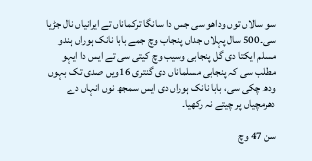سو سالاں توں وداھو سی جس دا سانگا ترکماناں تے ایرانیاں نال جڑیا سی۔500 سال پہلاں جداں پنجاب وچ جمے بابا نانک ہوراں ہندو مسلم ایکتا دی گل پنجابی وسیب وچ کیتی سی تے ایس دا ایہو مطلب سی کہ پنجابی مسلماناں دی گنتری 16ویں صدی تک بہوں ودھ چکی سی، بابا نانک ہوراں دی ایس سمجھ نوں انہاں دے دھرمچیاں پر چیتے نہ رکھیا۔

سن 47 وچ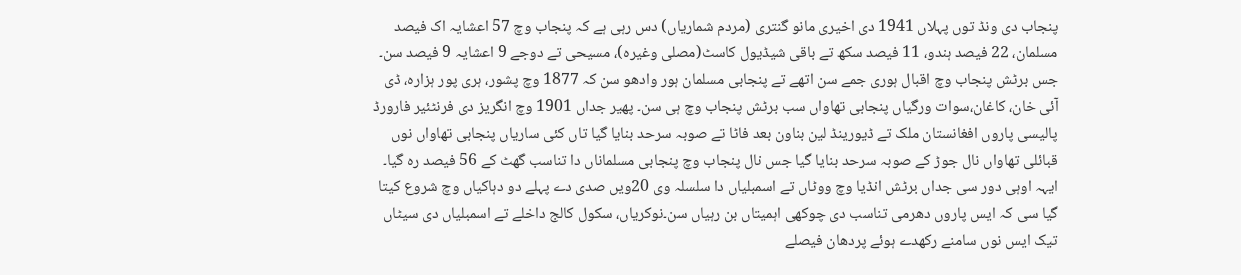پنجاب دی ونڈ توں پہلاں 1941 دی اخیری مانو گنتری (مردم شماریاں) دس رہی ہے کہ پنجاب وچ 57 اعشایہ اک فیصد مسلمان، 22 فیصد ہندو، 11 فیصد سکھ تے باقی شیڈیول کاسٹ(مصلی وغیرہ)، مسیحی تے دوجے 9 اعشایہ 9 فیصد سن۔ جس برٹش پنجاب وچ اقبال ہوری جمے سن اتھے تے پنجابی مسلمان ہور وادھو سن کہ 1877 وچ پشور، ہری پور ہزارہ، ڈی آئی خان، کاغان،سوات ورگیاں پنجابی تھاواں سب برٹش پنجاب وچ ہی سن۔ پھیر جداں 1901 وچ انگریز دی فرنٹئیر فارورڈ پالیسی پاروں افغانستان ملک تے ڈیورینڈ لین بناون بعد فاٹا تے صوبہ سرحد بنایا گیا تاں کئی ساریاں پنجابی تھاواں نوں قبائلی تھاواں نال جوڑ کے صوبہ سرحد بنایا گیا جس نال پنجاب وچ پنجابی مسلماناں دا تناسب گھٹ کے 56 فیصد رہ گیا۔ ایہہ اوہی دور سی جداں برٹش انڈیا وچ ووٹاں تے اسمبلیاں دا سلسلہ وی 20ویں صدی دے پہلے دو دہاکیاں وچ شروع کیتا گیا سی کہ ایس پاروں دھرمی تناسب دی چوکھی اہمیتاں بن رہیاں سن۔نوکریاں، سکول کالج داخلے تے اسمبلیاں دی سیٹاں تیک ایس نوں سامنے رکھدے ہوئے پردھان فیصلے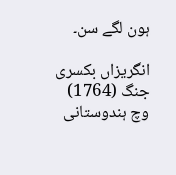ہون لگے سن۔

انگریزاں بکسری جنگ (1764) وچ ہندوستانی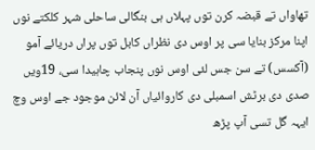تھاواں تے قبضہ کرن توں پہلاں ہی بنگالی ساحلی شہر کلکتے نوں اپنا مرکز بنایا سی پر اوس دی نظراں کابل توں پراں دریائے آمو (آکسس) تے سن جس لئی اوس نوں پنجاب چاہیدا سی، 19ویں صدی دی برٹش اسمبلی دی کاروائیاں آن لائن موجود جے اوس وچ ایہہ گل تسی آپ پڑھ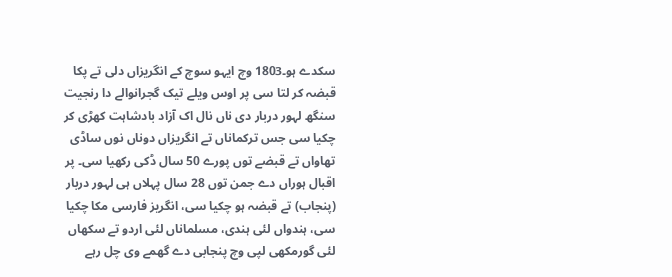سکدے ہو۔1803 وچ ایہو سوچ کے انگریزاں دلی تے پکا قبضہ کر لتا سی پر اوس ویلے تیک گجرانوالے دا رنجیت سنگھ لہور دربار دی ناں نال اک آزاد بادشاہت کھڑی کر چکیا سی جس ترکماناں تے انگریزاں دوناں نوں ساڈی تھاواں تے قبضے توں پورے 50 سال ڈکی رکھیا سی۔ پر اقبال ہوراں دے جمن توں 28 سال پہلاں ہی لہور دربار (پنجاب) تے قبضہ ہو چکیا سی، انگریز فارسی مکا چکیا سی، ہندواں لئی ہندی، مسلماناں لئی اردو تے سکھاں لئی گورمکھی لپی وچ پنجابی دے گھمے وی چل رہے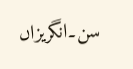سن۔انگریزاں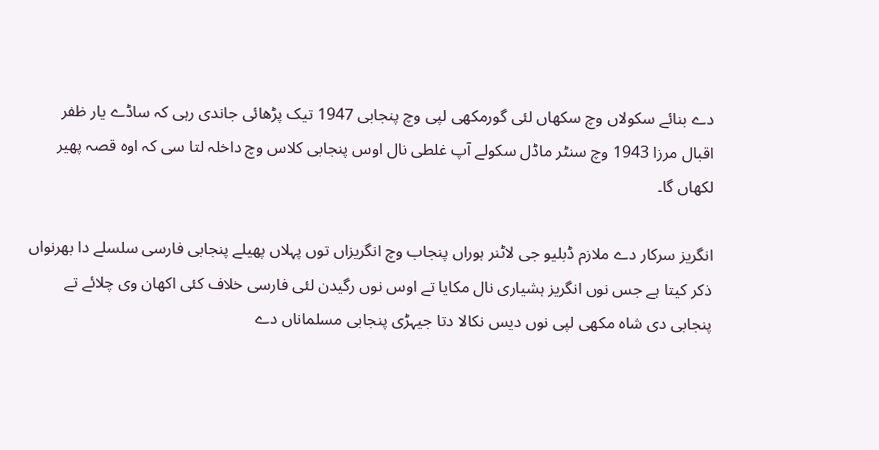دے بنائے سکولاں وچ سکھاں لئی گورمکھی لپی وچ پنجابی 1947 تیک پڑھائی جاندی رہی کہ ساڈے یار ظفر اقبال مرزا 1943 وچ سنٹر ماڈل سکولے آپ غلطی نال اوس پنجابی کلاس وچ داخلہ لتا سی کہ اوہ قصہ پھیر لکھاں گا۔

انگریز سرکار دے ملازم ڈبلیو جی لاٹنر ہوراں پنجاب وچ انگریزاں توں پہلاں پھیلے پنجابی فارسی سلسلے دا بھرنواں ذکر کیتا ہے جس نوں انگریز ہشیاری نال مکایا تے اوس نوں رگیدن لئی فارسی خلاف کئی اکھان وی چلائے تے پنجابی دی شاہ مکھی لپی نوں دیس نکالا دتا جیہڑی پنجابی مسلماناں دے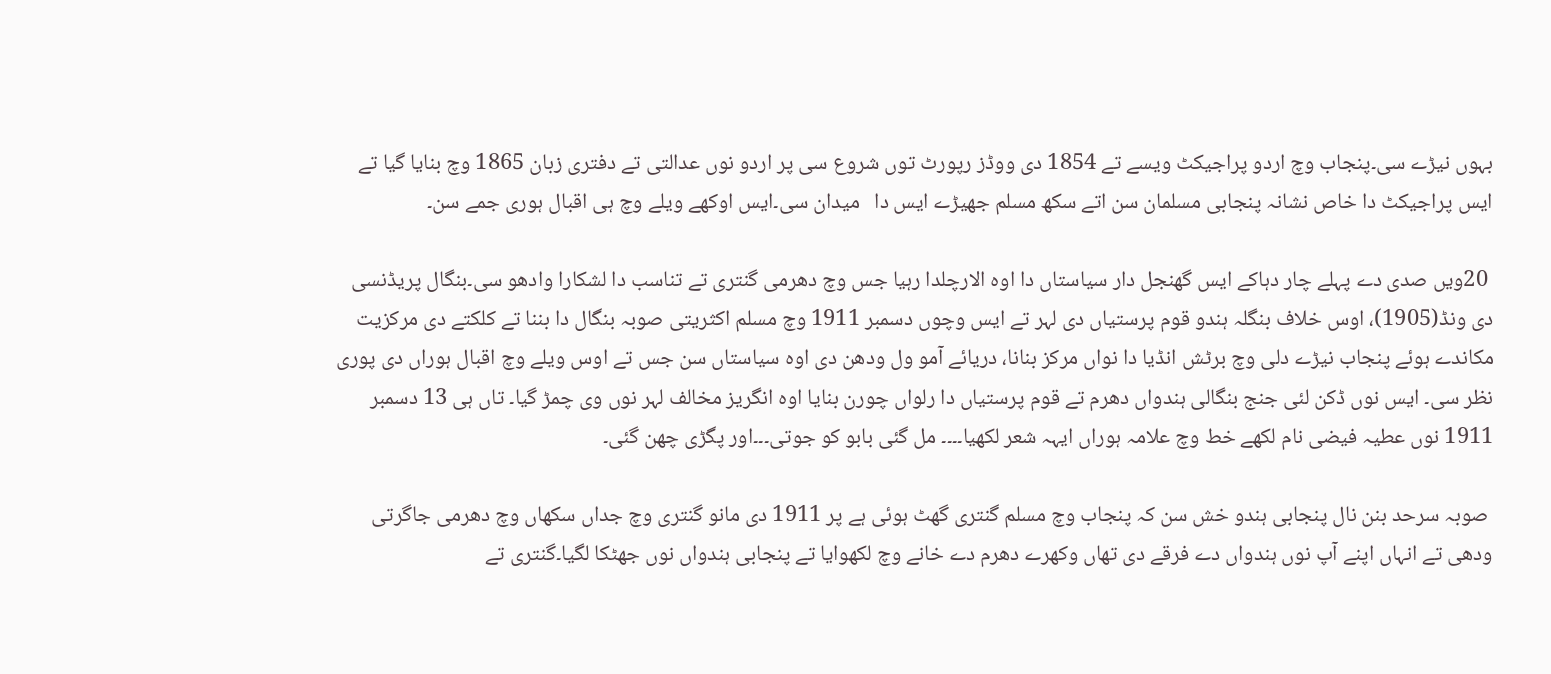بہوں نیڑے سی۔پنجاب وچ اردو پراجیکٹ ویسے تے 1854 دی ووڈز رپورٹ توں شروع سی پر اردو نوں عدالتی تے دفتری زبان 1865 وچ بنایا گیا تے ایس پراجیکٹ دا خاص نشانہ پنجابی مسلمان سن اتے سکھ مسلم جھیڑے ایس دا   میدان سی۔ایس اوکھے ویلے وچ ہی اقبال ہوری جمے سن۔

 20ویں صدی دے پہلے چار دہاکے ایس گھنجل دار سیاستاں دا اوہ الارچلدا رہیا جس وچ دھرمی گنتری تے تناسب دا لشکارا وادھو سی۔بنگال پریڈنسی دی ونڈ(1905)، اوس خلاف بنگلہ ہندو قوم پرستیاں دی لہر تے ایس وچوں دسمبر 1911 وچ مسلم اکثریتی صوبہ بنگال دا بننا تے کلکتے دی مرکزیت مکاندے ہوئے پنجاب نیڑے دلی وچ برٹش انڈیا دا نواں مرکز بنانا، دریائے آمو ول ودھن دی اوہ سیاستاں سن جس تے اوس ویلے وچ اقبال ہوراں دی پوری نظر سی۔ ایس نوں ڈکن لئی جنج بنگالی ہندواں دھرم تے قوم پرستیاں دا رلواں چورن بنایا اوہ انگریز مخالف لہر نوں وی چمڑ گیا۔ تاں ہی 13 دسمبر 1911 نوں عطیہ فیضی نام لکھے خط وچ علامہ ہوراں ایہہ شعر لکھیا۔۔۔۔ مل گئی بابو کو جوتی۔۔۔اور پگڑی چھن گئی۔

 صوبہ سرحد بنن نال پنجابی ہندو خش سن کہ پنجاب وچ مسلم گنتری گھٹ ہوئی ہے پر 1911 دی مانو گنتری وچ جداں سکھاں وچ دھرمی جاگرتی ودھی تے انہاں اپنے آپ نوں ہندواں دے فرقے دی تھاں وکھرے دھرم دے خانے وچ لکھوایا تے پنجابی ہندواں نوں جھٹکا لگیا۔گنتری تے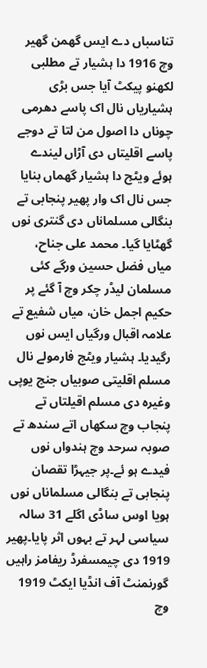تناسباں دے ایس گھمن گھیر وچ 1916 دا ہشیار تے مطلبی لکھنو پیکٹ آیا جس بڑی ہشیاریاں نال اک پاسے دھرمی چوناں دا اصول من لتا تے دوجے پاسے اقلیتاں دی آڑاں لیندے ہوئے ویٹج دا ہشیار گھماں بنایا جس نال اک وار پھیر پنجابی تے بنگالی مسلماناں دی گنتری نوں گھٹایا گیا۔ محمد علی جناح، میاں فضل حسین ورگے کئی مسلمان لیڈر چکر وچ آ گئے پر حکیم اجمل خان، میاں شفیع تے علامہ اقبال ورگیاں ایس نوں رگیدیا۔ ہشیار ویٹج فارمولے نال مسلم اقلیتی صوبیاں جنج یوپی وغیرہ دی مسلم اقیلتاں تے پنجاب وچ سکھاں اتے سندھ تے صوبہ سرحد وچ ہندواں نوں فیدے ہو ئے۔پر جیہڑا تقصان پنجابی تے بنگالی مسلماناں نوں ہویا اوس ساڈی اگلے 31 سالہ سیاسی لہر تے بہوں اثر پایا۔پھیر 1919 دی چیمسفرڈ ریفامز راہیں گورنمنٹ آف انڈیا ایکٹ 1919 وچ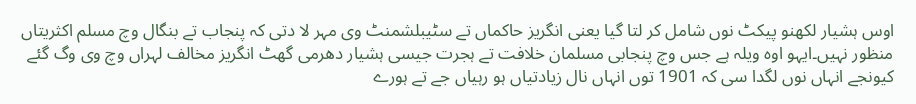اوس ہشیار لکھنو پیکٹ نوں شامل کر لتا گیا یعنی انگریز حاکماں تے سٹیبلشمنٹ وی مہر لا دتی کہ پنجاب تے بنگال وچ مسلم اکثریتاں منظور نہیں۔ایہو اوہ ویلہ ہے جس وچ پنجابی مسلمان خلافت تے ہجرت جیسی ہشیار دھرمی گھٹ انگریز مخالف لہراں وچ وی وگ گئے کیونجے انہاں نوں لگدا سی کہ 1901 توں انہاں نال زیادتیاں ہو رہیاں جے تے ہورے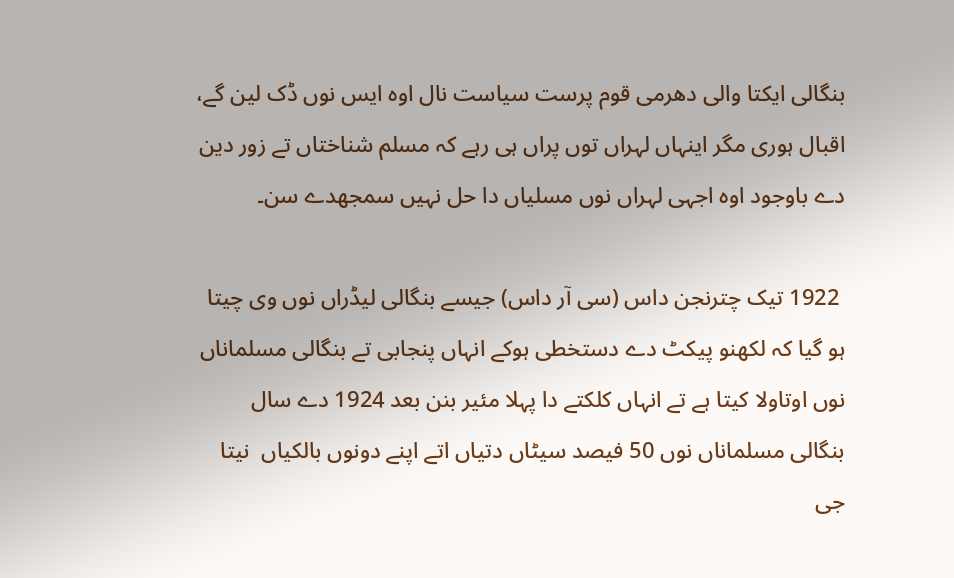بنگالی ایکتا والی دھرمی قوم پرست سیاست نال اوہ ایس نوں ڈک لین گے، اقبال ہوری مگر اینہاں لہراں توں پراں ہی رہے کہ مسلم شناختاں تے زور دین دے باوجود اوہ اجہی لہراں نوں مسلیاں دا حل نہیں سمجھدے سن۔

 1922 تیک چترنجن داس (سی آر داس) جیسے بنگالی لیڈراں نوں وی چیتا ہو گیا کہ لکھنو پیکٹ دے دستخطی ہوکے انہاں پنجابی تے بنگالی مسلماناں نوں اوتاولا کیتا ہے تے انہاں کلکتے دا پہلا مئیر بنن بعد 1924 دے سال بنگالی مسلماناں نوں 50 فیصد سیٹاں دتیاں اتے اپنے دونوں بالکیاں  نیتا جی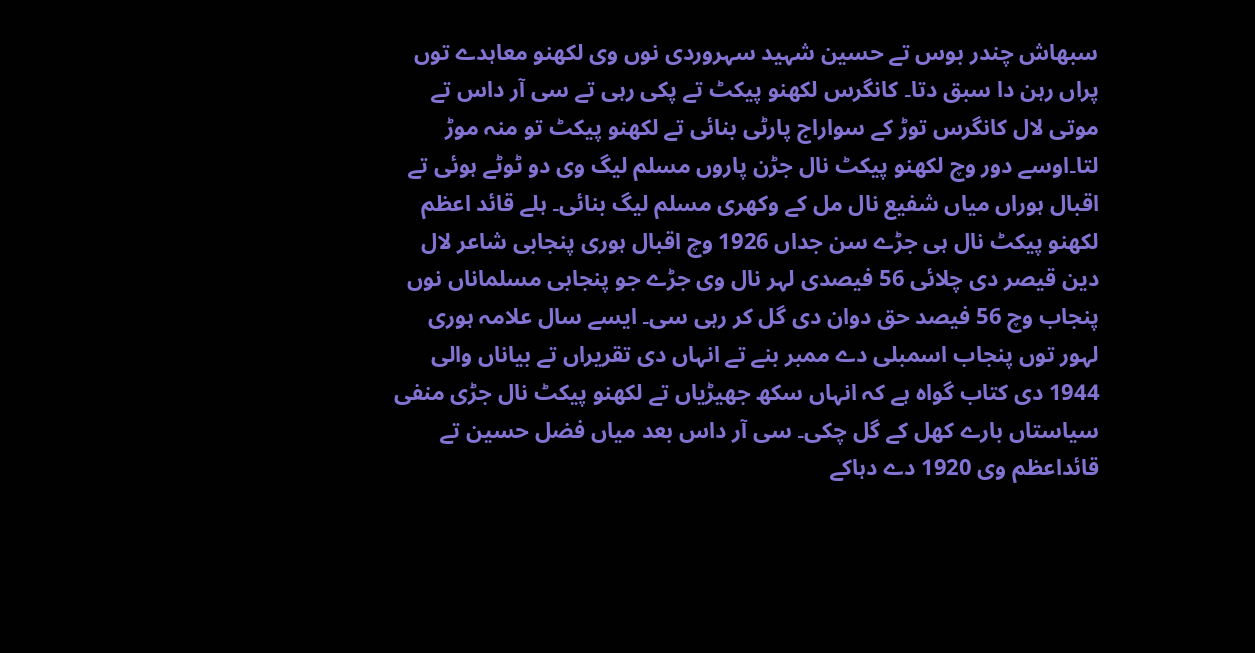سبھاش چندر بوس تے حسین شہید سہروردی نوں وی لکھنو معاہدے توں پراں رہن دا سبق دتا۔ کانگرس لکھنو پیکٹ تے پکی رہی تے سی آر داس تے موتی لال کانگرس توڑ کے سواراج پارٹی بنائی تے لکھنو پیکٹ تو منہ موڑ لتا۔اوسے دور وچ لکھنو پیکٹ نال جڑن پاروں مسلم لیگ وی دو ٹوٹے ہوئی تے اقبال ہوراں میاں شفیع نال مل کے وکھری مسلم لیگ بنائی۔ ہلے قائد اعظم لکھنو پیکٹ نال ہی جڑے سن جداں 1926 وچ اقبال ہوری پنجابی شاعر لال دین قیصر دی چلائی 56 فیصدی لہر نال وی جڑے جو پنجابی مسلماناں نوں پنجاب وچ 56 فیصد حق دوان دی گل کر رہی سی۔ ایسے سال علامہ ہوری لہور توں پنجاب اسمبلی دے ممبر بنے تے انہاں دی تقریراں تے بیاناں والی 1944 دی کتاب گواہ ہے کہ انہاں سکھ جھیڑیاں تے لکھنو پیکٹ نال جڑی منفی سیاستاں بارے کھل کے گل چکی۔ سی آر داس بعد میاں فضل حسین تے قائداعظم وی 1920 دے دہاکے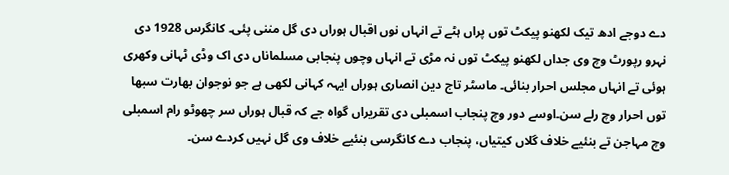دے دوجے ادھ تیک لکھنو پیکٹ توں پراں ہٹے تے انہاں نوں اقبال ہوراں دی گل مننی پئی۔ کانگرس 1928 دی نہرو رپورٹ وچ وی جداں لکھنو پیکٹ توں نہ مڑی تے انہاں وچوں پنجابی مسلماناں دی اک وڈی ٹہانی وکھری ہوئی تے انہاں مجلس احرار بنائی۔ ماسٹر تاج دین انصاری ہوراں ایہہ کہانی لکھی ہے جو نوجوان بھارت سبھا توں احرار وچ رلے سن۔اوسے دور وچ پنجاب اسمبلی دی تقریراں گواہ جے کہ قبال ہوراں سر چھوٹو رام اسمبلی وچ مہاجن تے بنئیے خلاف گلاں کیتیاں، پنجاب دے کانگرسی بنئیے خلاف وی گل نہیں کردے سن۔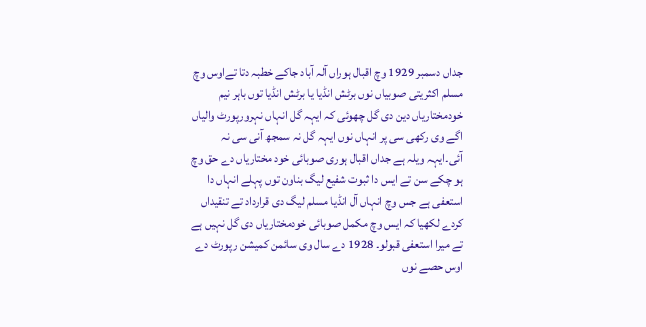جداں دسمبر 1929 وچ اقبال ہوراں آلہ آباد جاکے خطبہ دتا تےاوس وچ مسلم اکثریتی صوبیاں نوں برٹش انڈیا یا برٹش انڈیا توں باہر نیم خودمختاریاں دین دی گل چھوئی کہ ایہہ گل انہاں نہرورپورٹ والیاں اگے وی رکھی سی پر انہاں نوں ایہہ گل نہ سمجھ آنی سی نہ آئی۔ایہہ ویلہ ہے جداں اقبال ہوری صوبائی خود مختاریاں دے حق وچ ہو چکے سن تے ایس دا ثبوت شفیع لیگ بناون توں پہلے انہاں دا استعفی ہے جس وچ انہاں آل انڈیا مسلم لیگ دی قرارداد تے تنقیداں کردے لکھیا کہ ایس وچ مکمل صوبائی خودمختاریاں دی گل نہیں ہے تے میرا استعفی قبولو۔ 1928 دے سال وی سائمن کمیشن رپورٹ دے اوس حصے نوں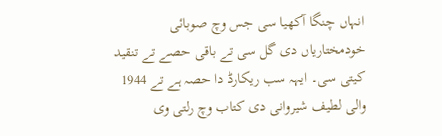انہاں چنگا آکھیا سی جس وچ صوبائی خودمختاریاں دی گل سی تے باقی حصے تے تنقید کیتی سی۔ ایہہ سب ریکارڈ دا حصہ ہے تے 1944 والی لطیف شیروانی دی کتاب وچ رلتی وی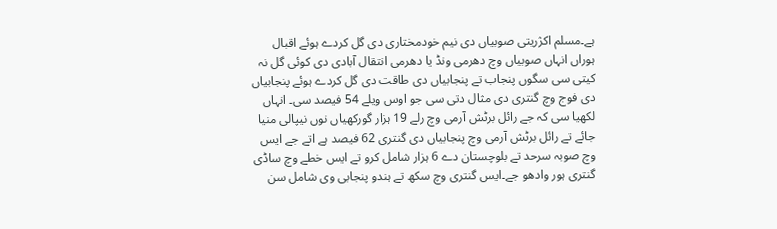ہے۔مسلم اکژریتی صوبیاں دی نیم خودمختاری دی گل کردے ہوئے اقبال ہوراں انہاں صوبیاں وچ دھرمی ونڈ یا دھرمی انتقال آبادی دی کوئی گل نہ کیتی سی سگوں پنجاب تے پنجابیاں دی طاقت دی گل کردے ہوئے پنجابیاں دی فوج وچ گنتری دی مثال دتی سی جو اوس ویلے 54 فیصد سی۔ انہاں لکھیا سی کہ جے رائل برٹش آرمی وچ رلے 19 ہزار گورکھیاں نوں نیپالی منیا جائے تے رائل برٹش آرمی وچ پنجابیاں دی گنتری 62 فیصد ہے اتے جے ایس وچ صوبہ سرحد تے بلوچستان دے 6 ہزار شامل کرو تے ایس خطے وچ ساڈی گنتری ہور وادھو جے۔ایس گنتری وچ سکھ تے ہندو پنجابی وی شامل سن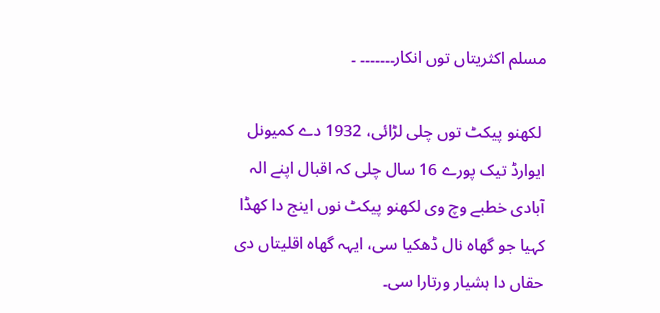مسلم اکثریتاں توں انکار۔۔۔۔۔۔۔ ۔

 لکھنو پیکٹ توں چلی لڑائی، 1932 دے کمیونل ایوارڈ تیک پورے 16 سال چلی کہ اقبال اپنے الہ آبادی خطبے وچ وی لکھنو پیکٹ نوں اینج دا کھڈا کہیا جو گھاہ نال ڈھکیا سی، ایہہ گھاہ اقلیتاں دی حقاں دا ہشیار ورتارا سی۔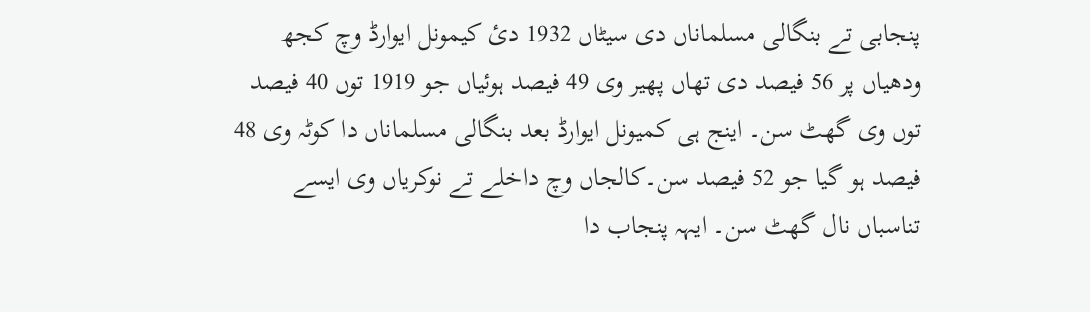پنجابی تے بنگالی مسلماناں دی سیٹاں 1932 دئ کیمونل ایوارڈ وچ کجھ ودھیاں پر 56 فیصد دی تھاں پھیر وی 49 فیصد ہوئیاں جو 1919 توں 40 فیصد توں وی گھٹ سن۔ اینج ہی کمیونل ایوارڈ بعد بنگالی مسلماناں دا کوٹہ وی 48 فیصد ہو گیا جو 52 فیصد سن۔کالجاں وچ داخلے تے نوکریاں وی ایسے تناسباں نال گھٹ سن۔ ایہہ پنجاب دا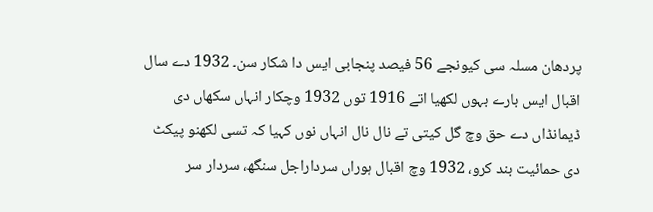پردھان مسلہ سی کیونجے 56 فیصد پنجابی ایس دا شکار سن۔ 1932 دے سال اقبال ایس بارے بہوں لکھیا اتے 1916 توں 1932 وچکار انہاں سکھاں دی ڈیمانڈاں دے حق وچ گل کیتی تے نال نال انہاں نوں کہیا کہ تسی لکھنو پیکٹ دی حمائیت بند کرو، 1932 وچ اقبال ہوراں سرداراجل سنگھ، سردار سر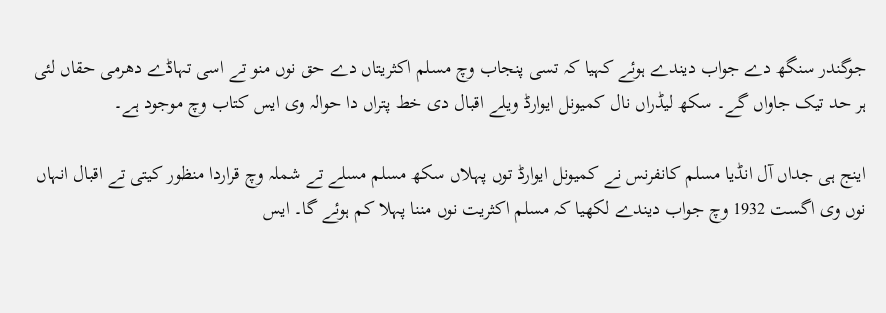جوگندر سنگھ دے جواب دیندے ہوئے کہیا کہ تسی پنجاب وچ مسلم اکثریتاں دے حق نوں منو تے اسی تہاڈے دھرمی حقاں لئی ہر حد تیک جاواں گے۔ سکھ لیڈراں نال کمیونل ایوارڈ ویلے اقبال دی خط پتراں دا حوالہ وی ایس کتاب وچ موجود ہے۔

اینج ہی جداں آل انڈیا مسلم کانفرنس نے کمیونل ایوارڈ توں پہلاں سکھ مسلم مسلے تے شملہ وچ قراردا منظور کیتی تے اقبال انہاں نوں وی اگست 1932 وچ جواب دیندے لکھیا کہ مسلم اکثریت نوں مننا پہلا کم ہوئے گا۔ ایس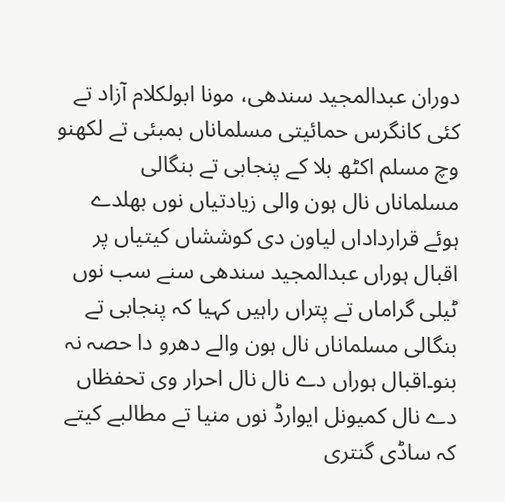دوران عبدالمجید سندھی، مونا ابولکلام آزاد تے کئی کانگرس حمائیتی مسلماناں بمبئی تے لکھنو وچ مسلم اکٹھ بلا کے پنجابی تے بنگالی مسلماناں نال ہون والی زیادتیاں نوں بھلدے ہوئے قرارداداں لیاون دی کوششاں کیتیاں پر اقبال ہوراں عبدالمجید سندھی سنے سب نوں ٹیلی گراماں تے پتراں راہیں کہیا کہ پنجابی تے بنگالی مسلماناں نال ہون والے دھرو دا حصہ نہ بنو۔اقبال ہوراں دے نال نال احرار وی تحفظاں دے نال کمیونل ایوارڈ نوں منیا تے مطالبے کیتے کہ ساڈی گنتری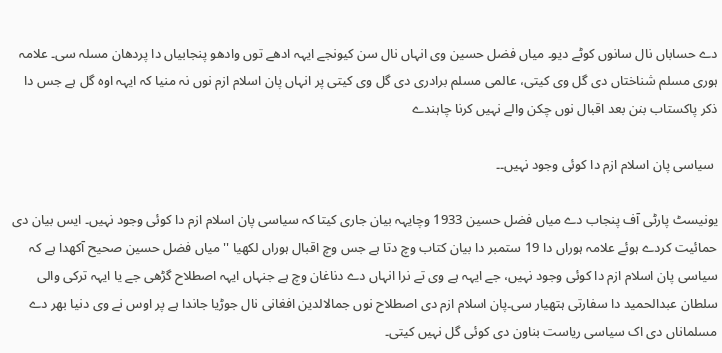دے حساباں نال سانوں کوٹے دیو۔ میاں فضل حسین وی انہاں نال سن کیونجے ایہہ ادھے توں وادھو پنجابیاں دا پردھان مسلہ سی۔ علامہ ہوری مسلم شناختاں دی گل وی کیتی، عالمی مسلم برادری دی گل وی کیتی پر انہاں پان اسلام ازم نوں نہ منیا کہ ایہہ اوہ گل ہے جس دا ذکر پاکستاب بنن بعد اقبال نوں چکن والے نہیں کرنا چاہندے

 سیاسی پان اسلام ازم دا کوئی وجود نہیں۔۔

یونیسٹ پارٹی آف پنجاب دے میاں فضل حسین 1933 وچایہہ بیان جاری کیتا کہ سیاسی پان اسلام ازم دا کوئی وجود نہیں۔ ایس بیان دی حمائیت کردے ہوئے علامہ ہوراں دا 19 ستمبر دا بیان کتاب وچ دتا ہے جس وچ اقبال ہوراں لکھیا '' میاں فضل حسین صحیح آکھدا ہے کہ سیاسی پان اسلام ازم دا کوئی وجود نہیں، جے ایہہ ہے وی تے نرا انہاں دے دناغان وچ ہے جنہاں ایہہ اصطلاح گڑھی جے یا ایہہ ترکی والی سلطان عبدالحمید دا سفارتی ہتھیار سی۔پان اسلام ازم دی اصطلاح نوں جمالالدین افغانی نال جوڑیا جاندا ہے پر اوس نے وی دنیا بھر دے مسلماناں دی اک سیاسی ریاست بناون دی کوئی گل نہیں کیتی۔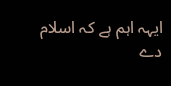ایہہ اہم ہے کہ اسلام دے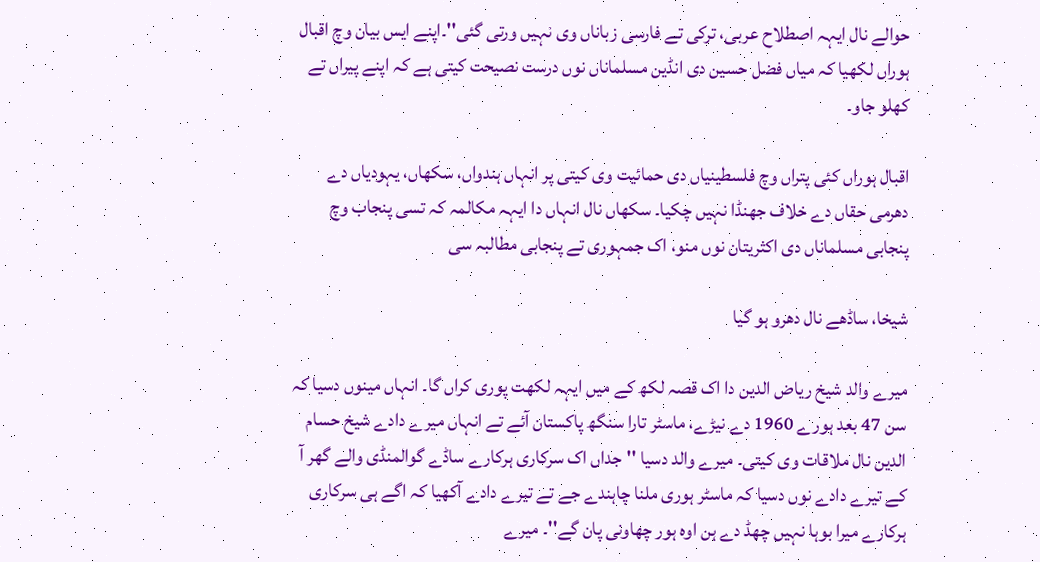حوالے نال ایہہ اصطلاح عربی، ترکی تے فارسی زباناں وی نہیں ورتی گئی''۔اپنے ایس بیان وچ اقبال ہوراں لکھیا کہ میاں فضل حسین دی انڈین مسلماناں نوں درست نصیحت کیتی ہے کہ اپنے پیراں تے کھلو جاو۔

اقبال ہوراں کئی پتراں وچ فلسطینیاں دی حمائیت وی کیتی پر انہاں ہندواں، سکھاں، یہودیاں دے دھرمی حقاں دے خلاف جھنڈا نہیں چکیا۔ سکھاں نال انہاں دا ایہہ مکالمہ کہ تسی پنجاب وچ پنجابی مسلماناں دی اکثریتان نوں منو، اک جمہوری تے پنجابی مطالبہ سی

شیخا، ساڈھے نال دھرو ہو گیا

میرے والد شیخ ریاض الدین دا اک قصہ لکھ کے میں ایہہ لکھت پوری کراں گا۔ انہاں مینوں دسیا کہ سن 47 بعد ہورے 1960 دے نیڑے، ماسٹر تارا سنگھ پاکستان آئے تے انہاں میرے دادے شیخ حسام الدین نال ملاقات وی کیتی۔ میرے والد دسیا ''جداں اک سرکاری ہرکارے ساڈے گوالمنڈی والے گھر آ کے تیرے دادے نوں دسیا کہ ماسٹر ہوری ملنا چاہندے جے تے تیرے دادے آکھیا کہ اگے ہی سرکاری ہرکارے میرا بوہا نہیں چھڈ دے ہن اوہ ہور چھاونی پان گے''۔ میرے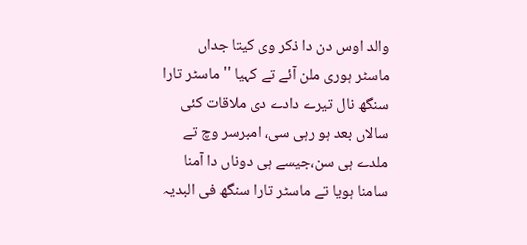والد اوس دن دا ذکر وی کیتا جداں ماسٹر ہوری ملن آئے تے کہیا '' ماسٹر تارا سنگھ نال تیرے دادے دی ملاقات کئی سالاں بعد ہو رہی سی، امبرسر وچ تے ملدے ہی سن،جیسے ہی دوناں دا آمنا سامنا ہویا تے ماسٹر تارا سنگھ فی البدیہ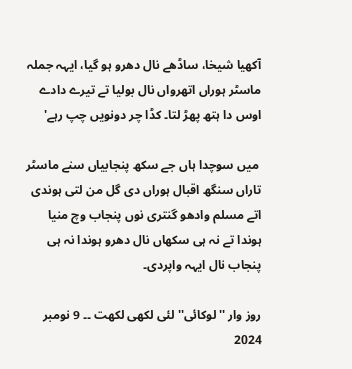آکھیا شیخا، ساڈھے نال دھرو ہو گیا، ایہہ جملہ ماسٹر ہوراں اتھرواں نال بولیا تے تیرے دادے اوس دا ہتھ پھڑ لتا۔ کڈا چر دونویں چپ رہے'

 میں سوچدا ہاں جے سکھ پنجابیاں سنے ماسٹر تاراں سنگھ اقبال ہوراں دی گل من لتی ہوندی اتے مسلم وادھو گنتری نوں پنجاب وچ منیا ہوندا تے نہ ہی سکھاں نال دھرو ہوندا نہ ہی پنجاب نال ایہہ واپردی۔

روز وار ''لوکائی'' لئی لکھی لکھت ۔۔ 9 نومبر 2024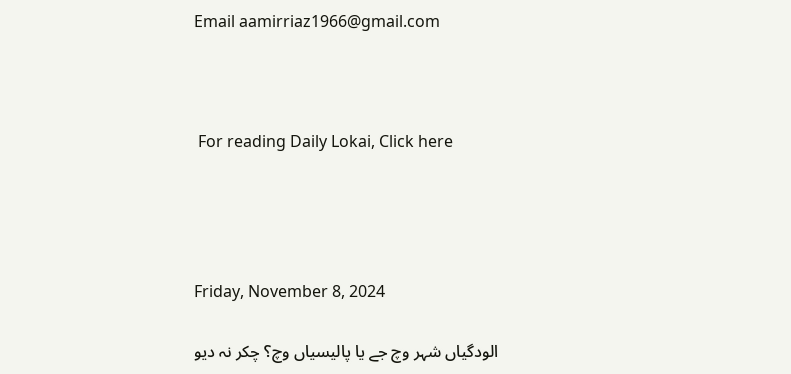Email aamirriaz1966@gmail.com



 For reading Daily Lokai, Click here




Friday, November 8, 2024

الودگیاں شہر وچ جے یا پالیسیاں وچ؟ چکر نہ دیو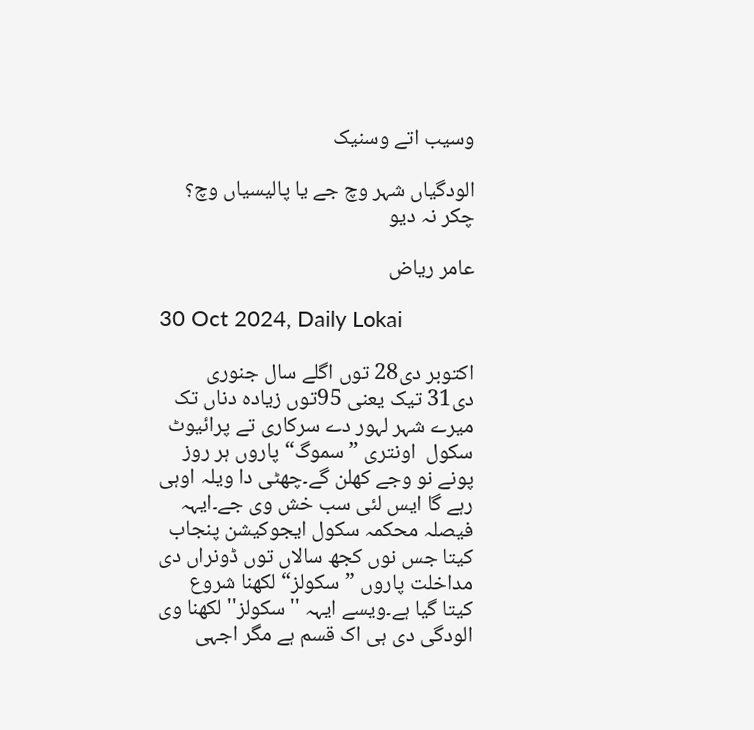وسیب اتے وسنیک

الودگیاں شہر وچ جے یا پالیسیاں وچ؟ چکر نہ دیو

عامر ریاض

30 Oct 2024, Daily Lokai

اکتوبر دی28 توں اگلے سال جنوری دی31 تیک یعنی 95توں زیادہ دناں تک میرے شہر لہور دے سرکاری تے پرائیوٹ سکول  اونتری ”سموگ“ پاروں ہر روز پونے نو وجے کھلن گے۔چھٹی دا ویلہ اوہی رہے گا ایس لئی سب خش وی جے۔ایہہ فیصلہ محکمہ سکول ایجوکیشن پنجاب کیتا جس نوں کجھ سالاں توں ڈونراں دی مداخلت پاروں ”سکولز“ لکھنا شروع کیتا گیا ہے۔ویسے ایہہ ''سکولز'' لکھنا وی الودگی دی ہی اک قسم ہے مگر اجہی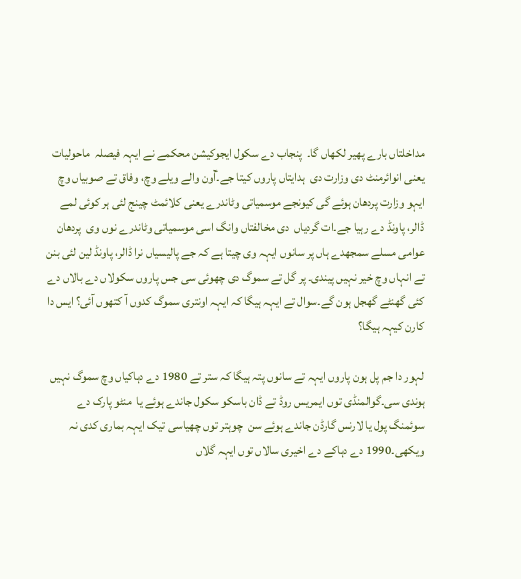مداخلتاں بارے پھیر لکھاں گا۔  پنجاب دے سکول ایجوکیشن محکمے نے ایہہ فیصلہ  ماحولیات یعنی انوائرمنٹ دی وزارت دی  ہدایتاں پاروں کیتا جے۔ٓآون والے ویلے وچ، وفاق تے صوبیاں وچ ایہو وزارت پردھان ہوئے گی کیونجے موسمیاتی وٹاندرے یعنی کلائمٹ چینج لئی ہر کوئی لمے ڈالر، پاونڈ دے رہیا جے۔ات گردیاں  دی مخالفتاں وانگ اسی موسمیاتی وٹاندرے نوں وی  پردھان عوامی مسلے سمجھدے ہاں پر سانوں ایہہ وی چیتا ہے کہ جے پالیسیاں نرا ڈالر، پاونڈ لین لئی بنن تے انہاں وچ خیر نہیں پیندی۔ پر گل تے سموگ دی چھوئی سی جس پاروں سکولاں دے بالاں دے کئی گھنٹے گھجل ہون گے۔سوال تے ایہہ ہیگا کہ ایہہ اونتری سموگ کدوں آ کتھوں آئی؟ ایس دا کارن کیہہ ہیگا؟

لہور دا جم پل ہون پاروں ایہہ تے سانوں پتہ ہیگا کہ ستر تے 1980 دے دہاکیاں وچ سموگ نہیں ہوندی سی۔گوالمنڈی توں ایمریس روڈ تے ڈان باسکو سکول جاندے ہوئے یا  منٹو پارک دے سوئمنگ پول یا لارنس گارڈن جاندے ہوئے سن  چوہتر توں چھیاسی تیک ایہہ بماری کدی نہ ویکھی۔1990 دے دہاکے دے اخیری سالاں توں ایہہ گلاں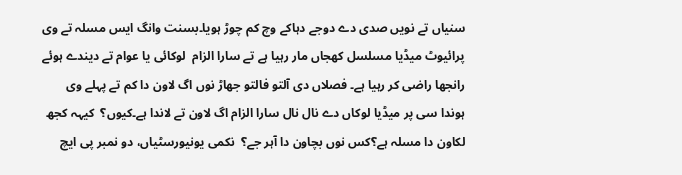سنیاں تے نویں صدی دے دوجے دہاکے وچ کم چوڑ ہویا۔بسنت وانگ ایس مسلہ تے وی  پرائیوٹ میڈیا مسلسل کھجاں مار رہیا ہے تے سارا الزام  لوکائی یا عوام تے دیندے ہوئے رانجھا راضی کر رہیا ہے۔ فصلاں دی آلتو فالتو جھاڑ نوں اگ لاون دا کم تے پہلے وی ہوندا سی پر میڈیا لوکاں دے نال نال سارا الزام اگ لاون تے لاندا ہے۔کیوں؟  کیہہ کجھ لکاون دا مسلہ ہے؟کس نوں بچاون دا آہر جے؟  نکمی یونیورسٹیاں، دو نمبر پی ایچ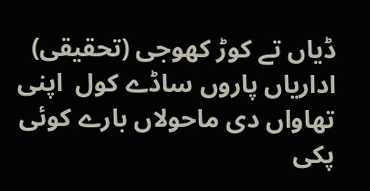ڈیاں تے کوڑ کھوجی (تحقیقی) اداریاں پاروں ساڈے کول  اپنی تھاواں دی ماحولاں بارے کوئی پکی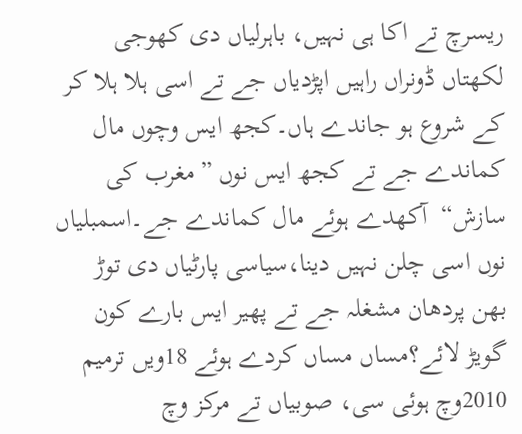ریسرچ تے اکا ہی نہیں، باہرلیاں دی کھوجی لکھتاں ڈونراں راہیں اپڑدیاں جے تے اسی ہلا ہلا کر کے شروع ہو جاندے ہاں۔کجھ ایس وچوں مال کماندے جے تے کجھ ایس نوں ”مغرب کی سازش“  آکھدے ہوئے مال کماندے جے۔اسمبلیاں نوں اسی چلن نہیں دینا،سیاسی پارٹیاں دی توڑ بھن پردھان مشغلہ جے تے پھیر ایس بارے کون گویڑ لائے؟مساں مساں کردے ہوئے 18ویں ترمیم 2010وچ ہوئی سی، صوبیاں تے مرکز وچ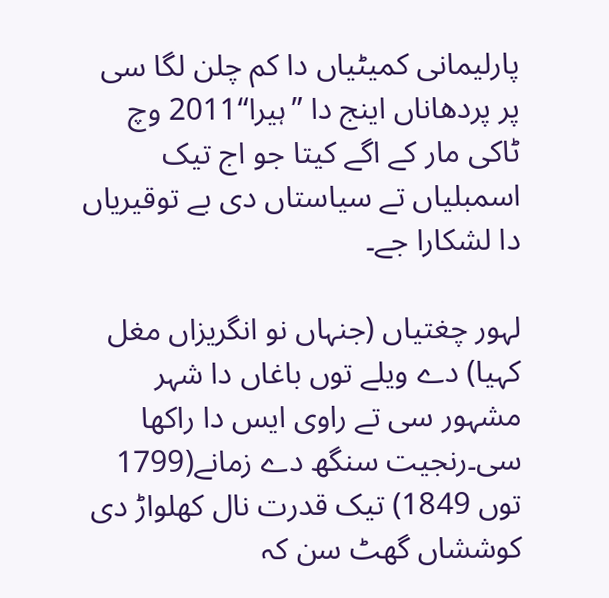پارلیمانی کمیٹیاں دا کم چلن لگا سی پر پردھاناں اینج دا ”ہیرا“2011 وچ  ٹاکی مار کے اگے کیتا جو اج تیک اسمبلیاں تے سیاستاں دی بے توقیریاں دا لشکارا جے۔

لہور چغتیاں (جنہاں نو انگریزاں مغل کہیا) دے ویلے توں باغاں دا شہر مشہور سی تے راوی ایس دا راکھا سی۔رنجیت سنگھ دے زمانے(1799 توں 1849) تیک قدرت نال کھلواڑ دی کوششاں گھٹ سن کہ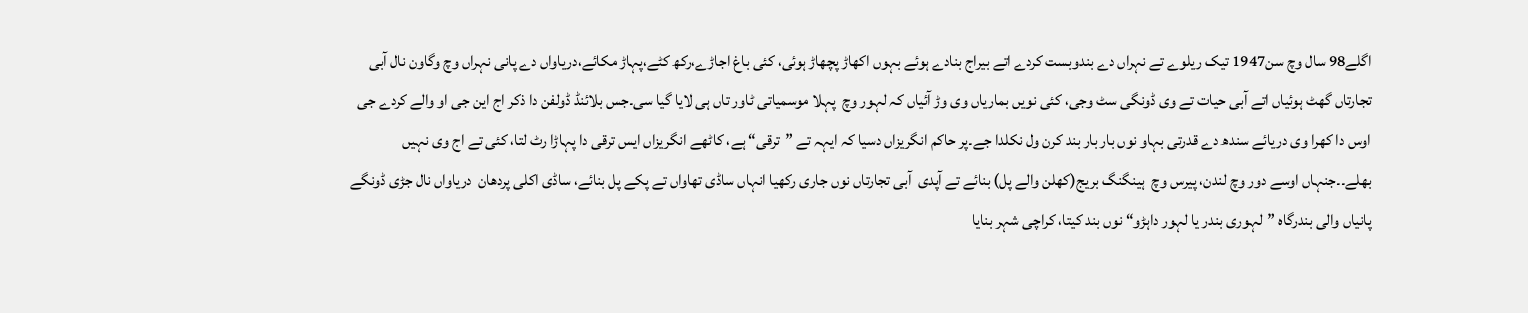اگلے98 سال وچ سن1947 تیک ریلوے تے نہراں دے بندوبست کردے اتے بیراج بنادے ہوئے بہوں اکھاڑ پچھاڑ ہوئی، کئی باغ اجاڑے،رکھ کٹے،پہاڑ مکائے،دریاواں دے پانی نہراں وچ وگاون نال آبی تجارتاں گھٹ ہوئیاں اتے آبی حیات تے وی ڈونگی سٹ وجی، کئی نویں بماریاں وی وڑ آئیاں کہ لہور وچ  پہلا موسمیاتی ٹاور تاں ہی لایا گیا سی۔جس بلائنڈ ڈولفن دا ذکر اج این جی او والے کردے جی اوس دا کھرا وی دریائے سندھ دے قدرتی بہاو نوں بار بار بند کرن ول نکلدا جے۔پر حاکم انگریزاں دسیا کہ ایہہ تے ”ترقی“ ہے، کاٹھے انگریزاں ایس ترقی دا پہاڑا رٹ لتا، کئی تے اج وی نہیں بھلے۔۔جنہاں اوسے دور وچ لندن، پیرس وچ  ہینگنگ بریج(کھلن والے پل) بنائے تے آپدی  آبی تجارتاں نوں جاری رکھیا انہاں ساڈی تھاواں تے پکے پل بنائے، ساڈی اکلی پردھان  دریاواں نال جڑی ڈونگے پانیاں والی بندرگاہ ”لہوری بندر یا لہور داہڑو“ نوں بند کیتا، کراچی شہر بنایا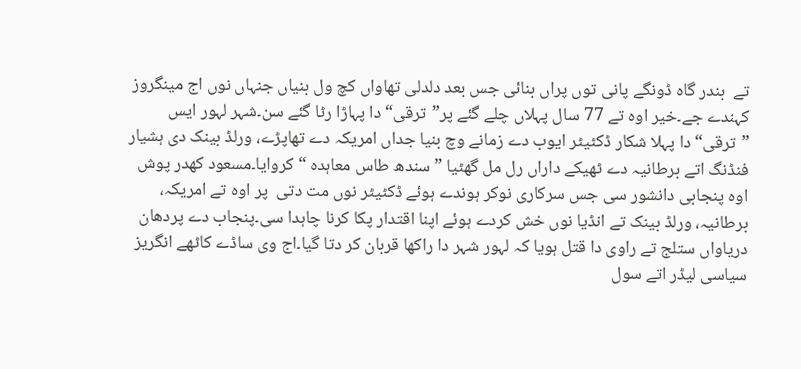تے  بندر گاہ ڈونگے پانی توں پراں بنائی جس بعد دلدلی تھاواں کچ ول بنیاں جنہاں نوں اج مینگروز کہندے جے۔خیر اوہ تے 77 سال پہلاں چلے گئے پر”ترقی“ دا پہاڑا رٹا گئے سن۔شہر لہور ایس ”ترقی“ دا پہلا شکار ڈکٹیٹر ایوب دے زمانے وچ بنیا جداں امریکہ دے تھاپڑے، ورلڈ بینک دی ہشیار فنڈنگ اتے برطانیہ دے ٹھیکے داراں رل مل گھٹیا ”سندھ طاس معاہدہ “ کروایا۔مسعود کھدر پوش اوہ پنجابی دانشور سی جس سرکاری نوکر ہوندے ہوئے ڈکٹیٹر نوں مت دتی  پر اوہ تے امریکہ، برطانیہ، ورلڈ بینک تے انڈیا نوں خش کردے ہوئے اپنا اقتدار پکا کرنا چاہدا سی۔پنجاب دے پردھان دریاواں ستلج تے راوی دا قتل ہویا کہ لہور شہر دا راکھا قربان کر دتا گیا۔اج وی ساڈے کاٹھے انگریز سیاسی لیڈر اتے سول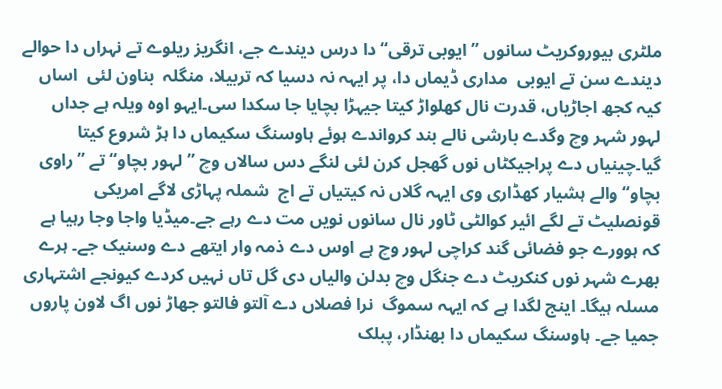ملٹری بیوروکریٹ سانوں ”ایوبی ترقی“ دا درس دیندے جے، انگریز ریلوے تے نہراں دا حوالے دیندے سن تے ایوبی  مداری ڈیماں دا، پر ایہہ نہ دسیا کہ تربیلا، منگلہ  بناون لئی  اساں کیہ کجھ اجاڑیاں، قدرت نال کھلواڑ کیتا جیہڑا بچایا جا سکدا سی۔ایہو اوہ ویلہ ہے جداں  لہور شہر وچ وگدے بارشی نالے بند کرواندے ہوئے ہاوسنگ سکیماں دا ہڑ شروع کیتا گیا۔چینیاں دے پراجیکٹاں نوں گھجل کرن لئی لنگے دس سالاں وچ ”لہور بچاو“ تے ”راوی بچاو“ والے ہشیار کھڈاری وی ایہہ گلاں نہ کیتیاں تے اج  شملہ پہاڑی لاگے امریکی قونصلیٹ تے لگے ائیر کوالٹی ٹاور نال سانوں نویں مت دے رہے جے۔میڈیا واجا وجا رہیا ہے کہ ہوورے جو فضائی گند کراچی لہور وچ ہے اوس دے ذمہ وار ایتھے دے وسنیک جے۔ ہرے بھرے شہر نوں کنکریٹ دے جنگل وچ بدلن والیاں دی گل تاں نہیں کردے کیونجے اشتہاری مسلہ ہیگا۔ اینج لگدا ہے کہ ایہہ سموگ  نرا فصلاں دے آلتو فالتو جھاڑ نوں اگ لاون پاروں جمیا جے۔ ہاوسنگ سکیماں دا بھنڈار، پبلک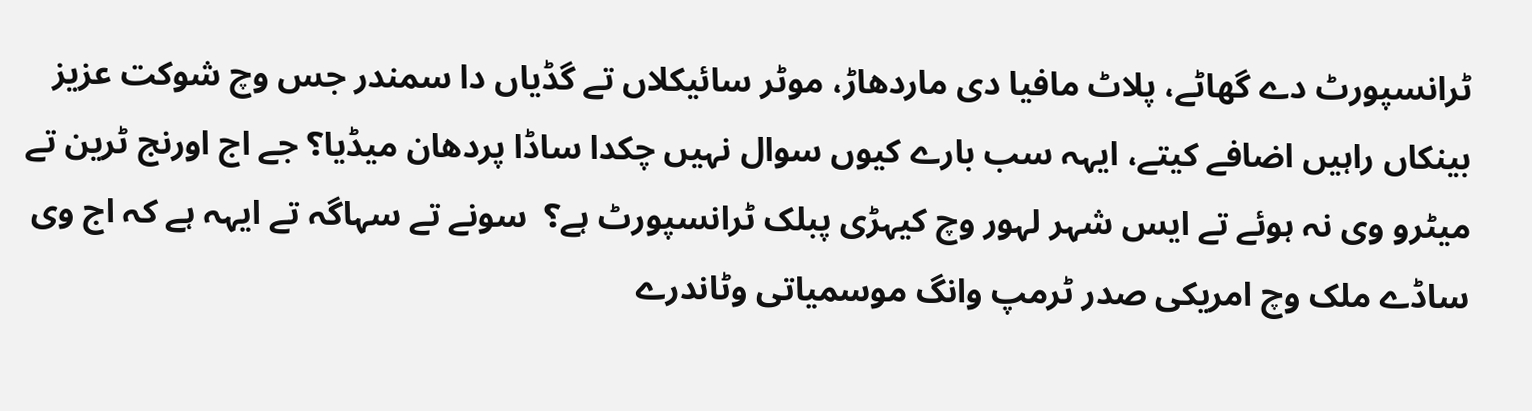ٹرانسپورٹ دے گھاٹے، پلاٹ مافیا دی ماردھاڑ، موٹر سائیکلاں تے گڈیاں دا سمندر جس وچ شوکت عزیز بینکاں راہیں اضافے کیتے، ایہہ سب بارے کیوں سوال نہیں چکدا ساڈا پردھان میڈیا؟ جے اج اورنج ٹرین تے میٹرو وی نہ ہوئے تے ایس شہر لہور وچ کیہڑی پبلک ٹرانسپورٹ ہے؟  سونے تے سہاگہ تے ایہہ ہے کہ اج وی ساڈے ملک وچ امریکی صدر ٹرمپ وانگ موسمیاتی وٹاندرے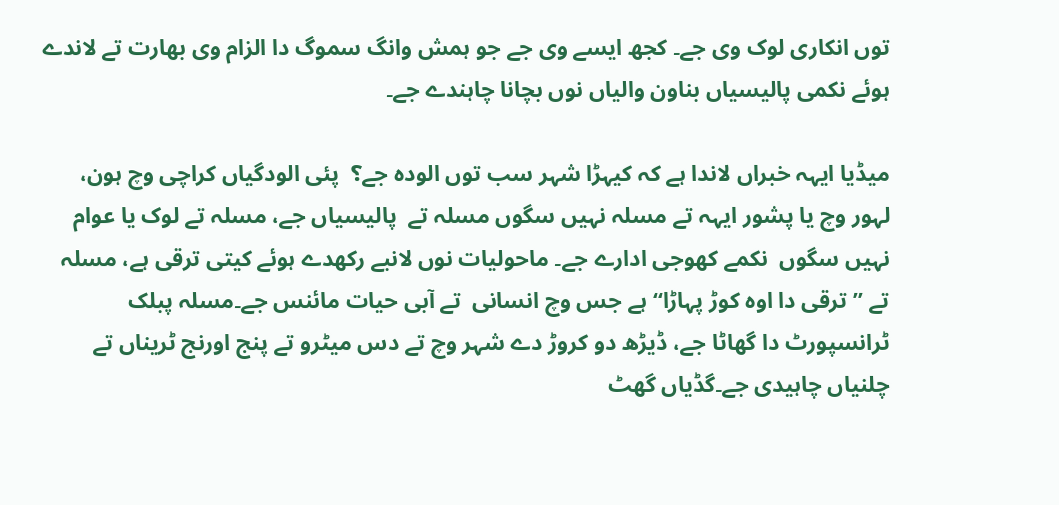توں انکاری لوک وی جے۔ کجھ ایسے وی جے جو ہمش وانگ سموگ دا الزام وی بھارت تے لاندے ہوئے نکمی پالیسیاں بناون والیاں نوں بچانا چاہندے جے۔

میڈیا ایہہ خبراں لاندا ہے کہ کیہڑا شہر سب توں الودہ جے؟  پئی الودگیاں کراچی وچ ہون، لہور وچ یا پشور ایہہ تے مسلہ نہیں سگوں مسلہ تے  پالیسیاں جے، مسلہ تے لوک یا عوام نہیں سگوں  نکمے کھوجی ادارے جے۔ ماحولیات نوں لانبے رکھدے ہوئے کیتی ترقی ہے، مسلہ تے ”ترقی دا اوہ کوڑ پہاڑا“ ہے جس وچ انسانی  تے آبی حیات مائنس جے۔مسلہ پبلک ٹرانسپورٹ دا گھاٹا جے، ڈیڑھ دو کروڑ دے شہر وچ تے دس میٹرو تے پنج اورنج ٹریناں تے چلنیاں چاہیدی جے۔گڈیاں گھٹ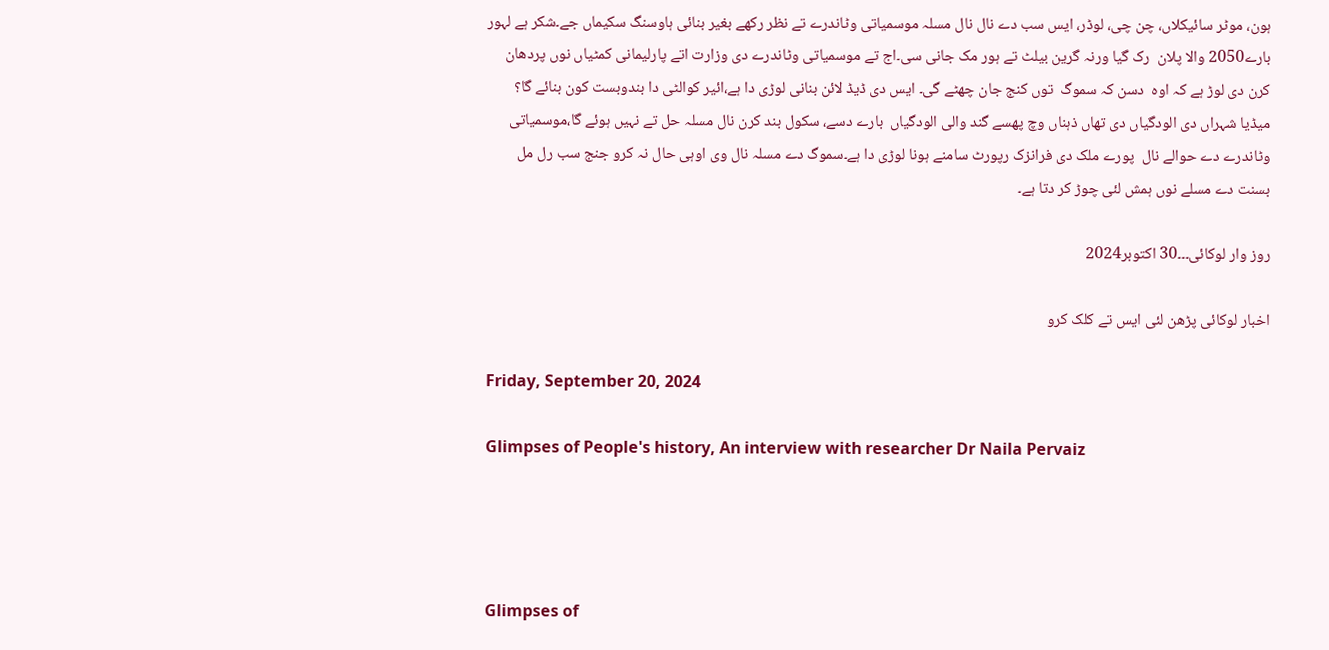ہون، موٹر سائیکلاں، چن چی، لوڈر، ایس سب دے نال نال مسلہ موسمیاتی وٹاندرے تے نظر رکھے بغیر بنائی ہاوسنگ سکیماں جے۔شکر ہے لہور بارے2050 والا پلان  رک گیا ورنہ گرین بیلٹ تے ہور مک جانی سی۔اج تے موسمیاتی وٹاندرے دی وزارت اتے پارلیمانی کمٹیاں نوں پردھان کرن دی لوڑ ہے کہ اوہ  دسن کہ سموگ  توں کنج جان چھٹے گی۔ ایس دی ڈیڈ لائن بنانی لوڑی دا ہے،ائیر کوالٹی دا بندوبست کون بنائے گا؟  میڈیا شہراں دی الودگیاں دی تھاں ذہناں وچ پھسے گند والی الودگیاں  بارے دسے، سکول بند کرن نال مسلہ حل تے نہیں ہوئے گا،موسمیاتی وٹاندرے دے حوالے نال  پورے ملک دی فرانزک رپورٹ سامنے ہونا لوڑی دا ہے۔سموگ دے مسلہ نال وی اوہی حال نہ کرو جنج سب رل مل بسنت دے مسلے نوں ہمش لئی چوڑ کر دتا ہے۔

روز وار لوکائی۔۔۔30 اکتوبر2024

اخبار لوکائی پڑھن لئی ایس تے کلک کرو

Friday, September 20, 2024

Glimpses of People's history, An interview with researcher Dr Naila Pervaiz




Glimpses of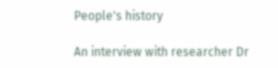People's history

An interview with researcher Dr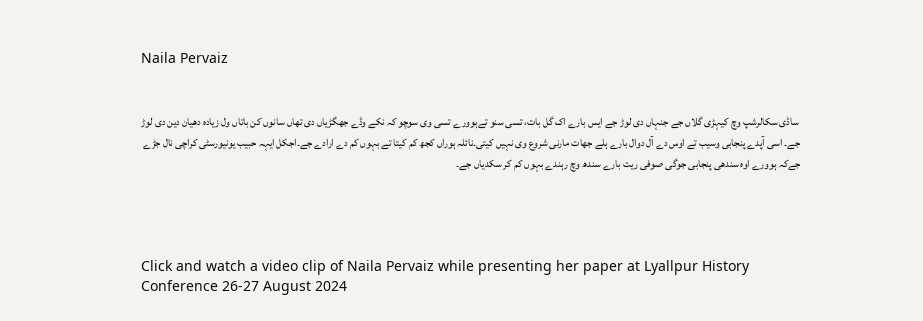Naila Pervaiz


 ساڈی سکالرشپ وچ کیہڑی گلاں جے جنہاں دی لوڑ جے ایس بارے اک گل بات، تسی سنو تےہوورے تسی وی سوچو کہ نکے وڈے جھگڑیاں دی تھاں سانوں کن باتاں ول زیادہ دھیان دین دی لوڑ جے۔ اسی آپدے پنجابی وسیب تے اوس دے آل دوال بارے ہلے جھات مارنی شروع وی نہیں کیتی۔نائلہ ہوراں کجھ کم کیتا تے بہوں کم دے ارادے جے۔اجکل ایہہ حبیب یونیورسٹی کراچی نال جڑے جےکہ ہوورے اوہ سندھی پنجابی جوگی صوفی ریت بارے سندھ وچ رہندے بہوں کم کر سکدیاں جے۔




Click and watch a video clip of Naila Pervaiz while presenting her paper at Lyallpur History Conference 26-27 August 2024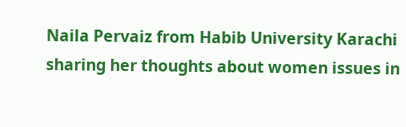Naila Pervaiz from Habib University Karachi sharing her thoughts about women issues in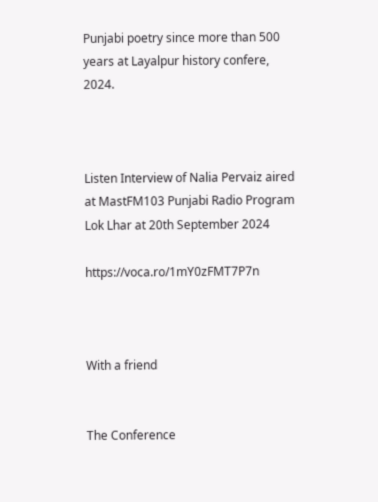Punjabi poetry since more than 500 years at Layalpur history confere, 2024.



Listen Interview of Nalia Pervaiz aired at MastFM103 Punjabi Radio Program Lok Lhar at 20th September 2024

https://voca.ro/1mY0zFMT7P7n



With a friend


The Conference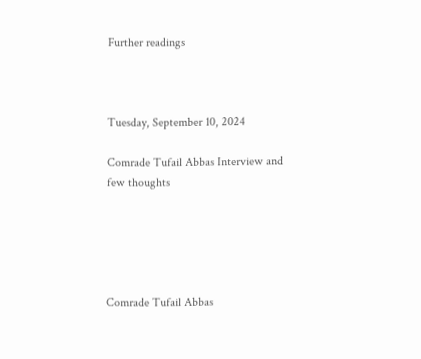Further readings



Tuesday, September 10, 2024

Comrade Tufail Abbas Interview and few thoughts





Comrade Tufail Abbas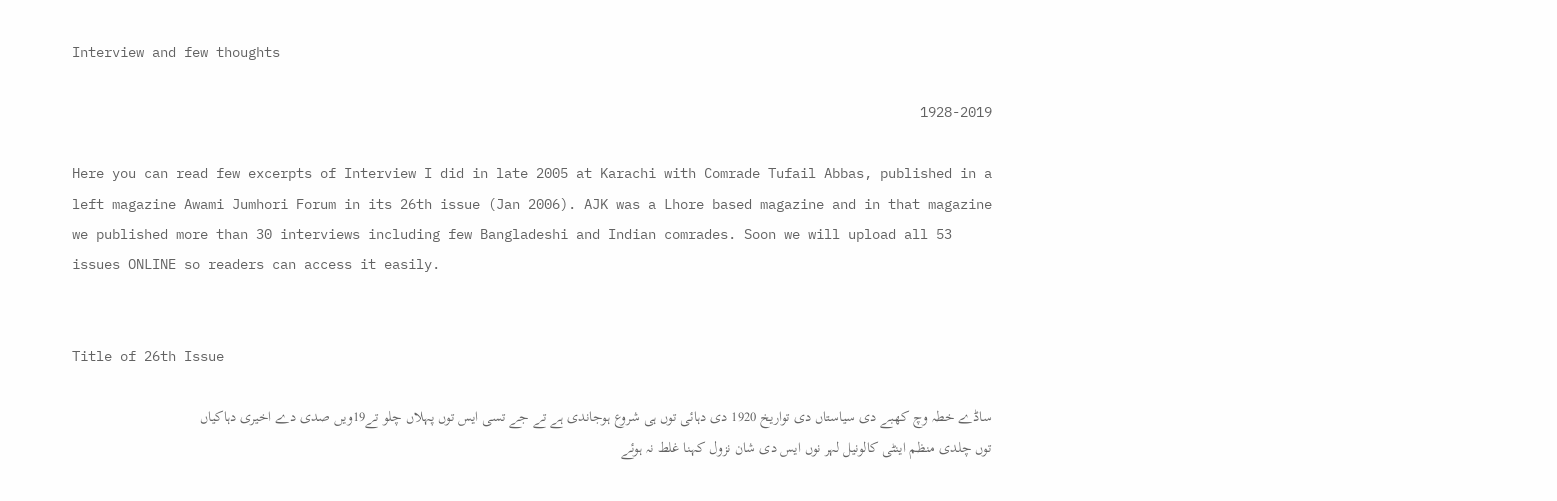Interview and few thoughts

1928-2019

Here you can read few excerpts of Interview I did in late 2005 at Karachi with Comrade Tufail Abbas, published in a left magazine Awami Jumhori Forum in its 26th issue (Jan 2006). AJK was a Lhore based magazine and in that magazine we published more than 30 interviews including few Bangladeshi and Indian comrades. Soon we will upload all 53 issues ONLINE so readers can access it easily.


Title of 26th Issue

ساڈے خطہ وچ کھبے دی سیاستاں دی تواریخ 1920 دی دہائی توں ہی شروع ہوجاندی ہے تے جے تسی ایس توں پہلاں چلو تے19ویں صدی دے اخیری دہاکیاں توں چلدی منظم اینٹی کالونیل لہر نوں ایس دی شان نزول کہنا غلط نہ ہوئے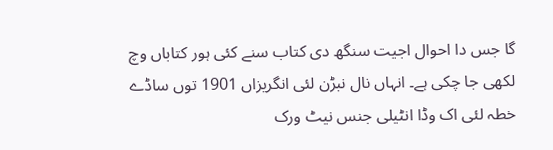گا جس دا احوال اجیت سنگھ دی کتاب سنے کئی ہور کتاباں وچ لکھی جا چکی ہے۔ انہاں نال نبڑن لئی انگریزاں 1901 توں ساڈے خطہ لئی اک وڈا انٹیلی جنس نیٹ ورک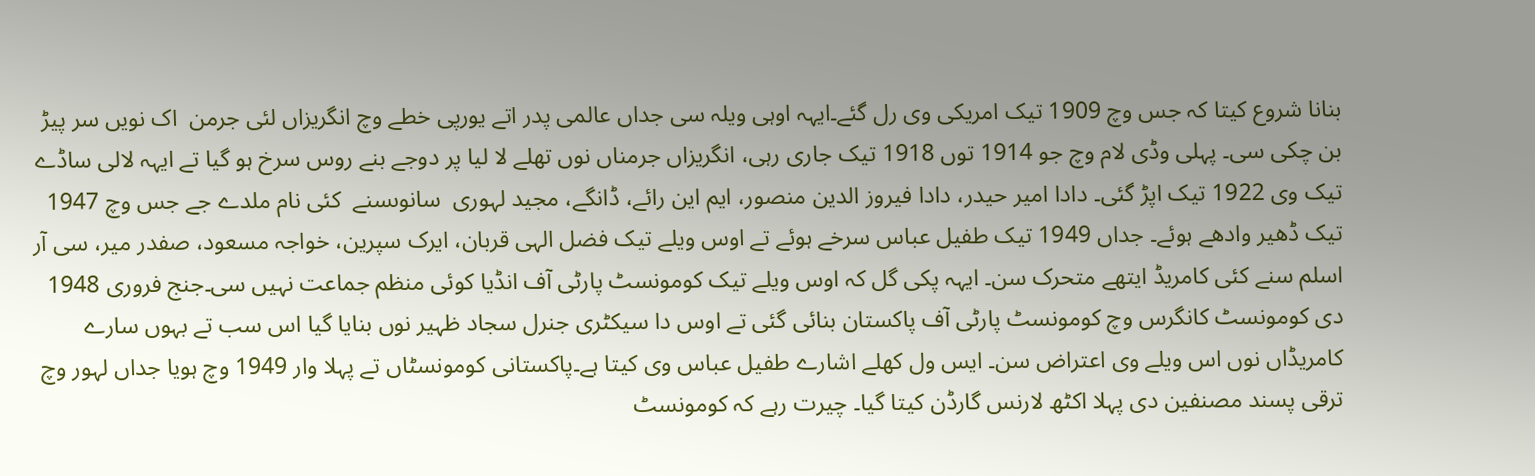بنانا شروع کیتا کہ جس وچ 1909 تیک امریکی وی رل گئے۔ایہہ اوہی ویلہ سی جداں عالمی پدر اتے یورپی خطے وچ انگریزاں لئی جرمن  اک نویں سر پیڑ بن چکی سی۔ پہلی وڈی لام وچ جو 1914 توں 1918 تیک جاری رہی، انگریزاں جرمناں نوں تھلے لا لیا پر دوجے بنے روس سرخ ہو گیا تے ایہہ لالی ساڈے تیک وی 1922 تیک اپڑ گئی۔ دادا امیر حیدر، دادا فیروز الدین منصور، ایم این رائے، ڈانگے، مجید لہوری  سانوںسنے  کئی نام ملدے جے جس وچ 1947 تیک ڈھیر وادھے ہوئے۔ جداں 1949 تیک طفیل عباس سرخے ہوئے تے اوس ویلے تیک فضل الہی قربان، ایرک سپرین، خواجہ مسعود، صفدر میر، سی آر اسلم سنے کئی کامریڈ ایتھے متحرک سن۔ ایہہ پکی گل کہ اوس ویلے تیک کومونسٹ پارٹی آف انڈیا کوئی منظم جماعت نہیں سی۔جنج فروری 1948 دی کومونسٹ کانگرس وچ کومونسٹ پارٹی آف پاکستان بنائی گئی تے اوس دا سیکٹری جنرل سجاد ظہیر نوں بنایا گیا اس سب تے بہوں سارے کامریڈاں نوں اس ویلے وی اعتراض سن۔ ایس ول کھلے اشارے طفیل عباس وی کیتا ہے۔پاکستانی کومونسٹاں تے پہلا وار 1949 وچ ہویا جداں لہور وچ ترقی پسند مصنفین دی پہلا اکٹھ لارنس گارڈن کیتا گیا۔ چیرت رہے کہ کومونسٹ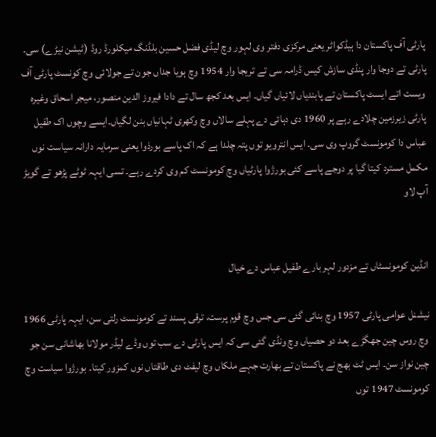پارٹی آف پاکستان دا ہیڈکواٹر یعنی مرکزی دفتر وی لہور وچ لیڈی فضل حسین بلڈنگ میکلورڈ روڈ (ٹیشن نیڑے) سی۔ پارٹی تے دوجا وار پنڈی سازش کیس ڈرامہ سی تے تریجا وار 1954 وچ ہویا جداں جون تے جولائی وچ کونسٹ پارٹی آف ویست اتے ایسٹ پاکستان تے پابندیاں لائیاں گیاں۔ ایس بعد کجھ سال تے دادا فیروز الدین منصور، میجر اسحاق وغیرہ پارٹی زیرزمین چلادے رہے پر 1960 دی دہائی دے پہلے سالاں وچ وکھری ٹہانیاں بنن لگیاں۔ایسے وچوں اک طفیل عباس دا کومونسٹ گروپ وی سی۔ ایس انترویو توں پتہ چلدا ہے کہ اک پاسے بورذوا یعنی سرمایہ دارانہ سیاست نوں مکمل مسترد کیتا گیا پر دوجے پاسے کئی بورژوا پارٹیاں وچ کومونسٹ کم وی کردے رہے۔ تسی ایہہ ٹوٹے پڑھو تے گویڑ آپ لاو


انڈین کومونسٹاں تے مزدور لہر بارے طفیل عباس دے خیال

نیشنل عوامی پارٹی 1957 وچ بنائی گئی سی جس وچ قوم پرست، ترقی پسند تے کومونسٹ رلتی سن، ایہہ پارٹی 1966 وچ روس چین جھگڑے بعد دو حصیاں وچ ونڈی گئی سی کہ ایس پارٹی دے سب توں وڈے لیڈر مولانا بھاشانی سن جو چین نواز سن۔ ایس ٹٹ بھج نے پاکستان تے بھارت جہے ملکاں وچ لیفٹ دی طاقتاں نوں کمزور کیتا۔ بورژوا سیاست وچ کومونسٹ 1947 توں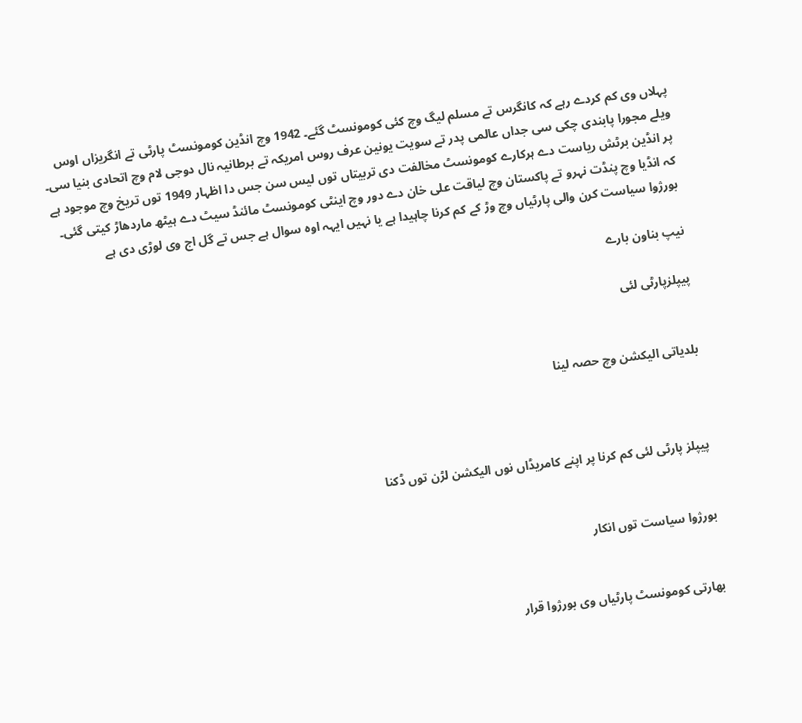پہلاں وی کم کردے رہے کہ کانگرس تے مسلم لیگ وچ کئی کومونسٹ گئے۔ 1942 وچ انڈین کومونسٹ پارٹی تے انگریزاں اوس ویلے مجورا پابندی چکی سی جداں عالمی پدر تے سویت یونین عرف روس امریکہ تے برطانیہ نال دوجی لام وچ اتحادی بنیا سی۔ پر انڈین برٹش ریاست دے ہرکارے کومونسٹ مخالفت دی تربیتاں توں لیس سن جس دا اظہار 1949 توں تریخ وچ موجود ہے کہ انڈیا وچ پنڈت نہرو تے پاکستان وچ لیاقت علی خان دے دور وچ اینٹی کومونسٹ مائنڈ سیٹ دے ہیٹھ ماردھاڑ کیتی گئی۔ بورژوا سیاست کرن والی پارٹیاں وچ وڑ کے کم کرنا چاہیدا ہے یا نہیں ایہہ اوہ سوال ہے جس تے گل اج وی لوڑی دی ہے

نیپ بناون بارے

پیپلزپارٹی لئی


بلدیاتی الیکشن وچ حصہ لینا



پیپلز پارٹی لئی کم کرنا پر اپنے کامریڈاں نوں الیکشن لڑن توں ڈکنا


بورژوا سیاست توں انکار


بھارتی کومونسٹ پارٹیاں وی بورژوا قرار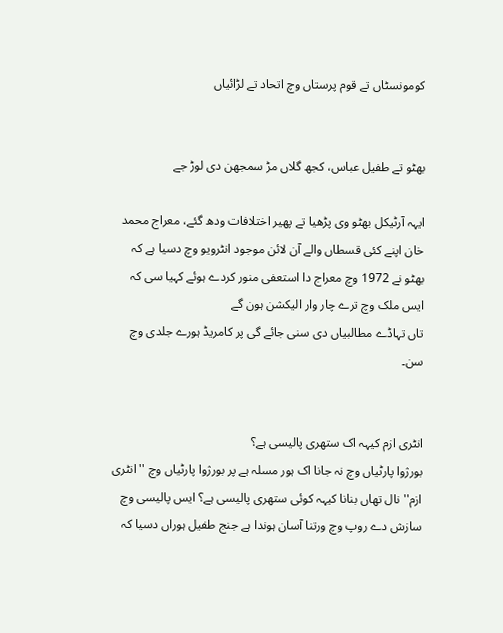کومونسٹاں تے قوم پرستاں وچ اتحاد تے لڑائیاں


بھٹو تے طفیل عباس، کجھ گلاں مڑ سمجھن دی لوڑ جے

ایہہ آرٹیکل بھٹو وی پڑھیا تے پھیر اختلافات ودھ گئے، معراج محمد خان اپنے کئی قسطاں والے آن لائن موجود انٹرویو وچ دسیا ہے کہ بھٹو نے 1972 وچ معراج دا استعفی منور کردے ہوئے کہیا سی کہ ایس ملک وچ ترے چار وار الیکشن ہون گے
تاں تہاڈے مطالبیاں دی سنی جائے گی پر کامریڈ ہورے جلدی وچ سن۔


انٹری ازم کیہہ اک ستھری پالیسی ہے؟
بورژوا پارٹیاں وچ نہ جانا اک ہور مسلہ ہے پر بورژوا پارٹیاں وچ ''انٹری ازم'' نال تھاں بنانا کیہہ کوئی ستھری پالیسی ہے؟ ایس پالیسی وچ سازش دے روپ وچ ورتنا آسان ہوندا ہے جنج طفیل ہوراں دسیا کہ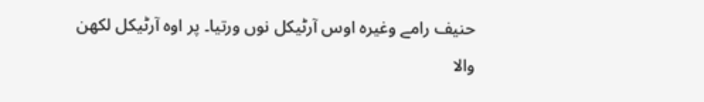حنیف رامے وغیرہ اوس آرٹیکل نوں ورتیا۔ پر اوہ آرٹیکل لکھن والا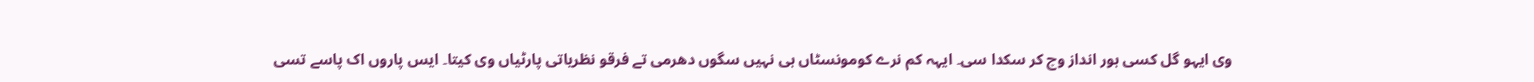وی ایہو گل کسی ہور انداز وچ کر سکدا سی۔ ایہہ کم نرے کومونسٹاں ہی نہیں سگوں دھرمی تے فرقو نظریاتی پارٹیاں وی کیتا۔ ایس پاروں اک پاسے تسی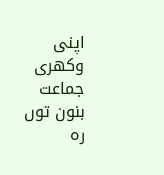اپنی وکھری جماعت بنون توں رہ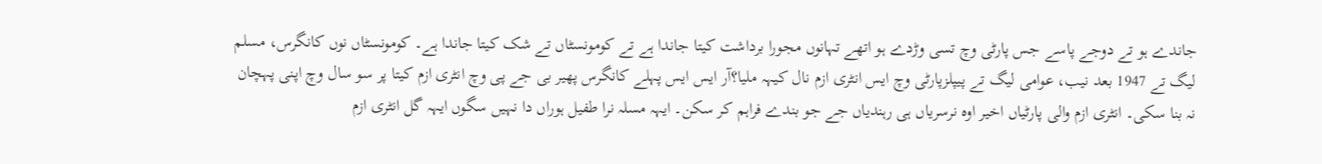جاندے ہو تے دوجے پاسے جس پارٹی وچ تسی وڑدے ہو اتھے تہانوں مجورا برداشت کیتا جاندا ہے تے کومونسٹاں تے شک کیتا جاندا ہے۔ کومونسٹاں نوں کانگرس، مسلم لیگ تے 1947 بعد نیب، عوامی لیگ تے پیپلزپارٹی وچ ایس انٹری ازم نال کیہہ ملیا؟آر ایس ایس پہلے کانگرس پھیر بی جے پی وچ انٹری ازم کیتا پر سو سال وچ اپنی پہچان نہ بنا سکی۔ انٹری ازم والی پارٹیاں اخیر اوہ نرسریاں ہی رہندیاں جے جو بندے فراہم کر سکن۔ ایہہ مسلہ نرا طفیل ہوراں دا نہیں سگوں ایہہ گل انٹری ازم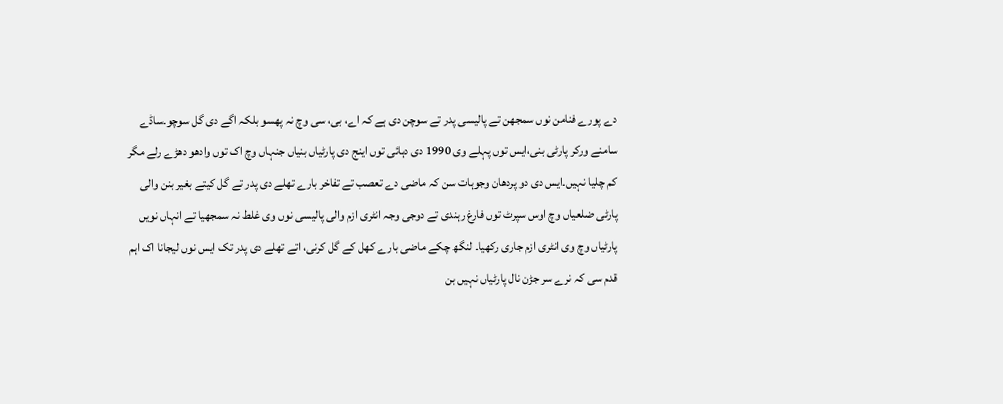دے پورے فنامن نوں سمجھن تے پالیسی پدر تے سوچن دی ہے کہ اے، بی، سی وچ نہ پھسو بلکہ اگے دی گل سوچو۔ساڈے سامنے ورکر پارٹی بنی،ایس توں پہلے وی 1990 دی دہائی توں اینج دی پارٹیاں بنیاں جنہاں وچ اک توں وادھو دھڑے رلے مگر کم چلیا نہیں۔ایس دی دو پردھان وجوہات سن کہ ماضی دے تعصب تے تفاخر بارے تھلے دی پدر تے گل کیتے بغیر بنن والی پارٹی ضلعیاں وچ اوس سپرٹ توں فارغ رہندی تے دوجی وجہ انٹری ازم والی پالیسی نوں وی غلط نہ سمجھیا تے انہاں نویں پارٹیاں وچ وی انٹری ازم جاری رکھیا۔ لنگھ چکے ماضی بارے کھل کے گل کرنی، اتے تھلے دی پدر تک ایس نوں لیجانا اک اہم قدم سی کہ نرے سر جڑن نال پارٹیاں نہیں بن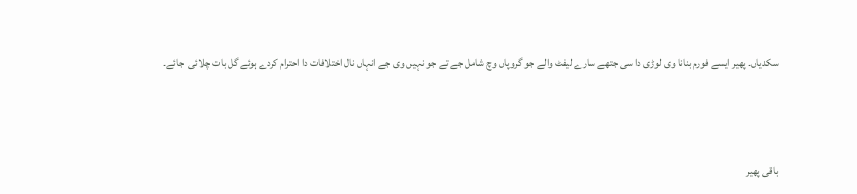سکدیاں۔ پھیر ایسے فورم بنانا وی لوڑی دا سی جتھے سارے لیفٹ والے جو گروپاں وچ شامل جے تے جو نہیں وی جے انہاں نال اختلافات دا احترام کردے ہوئے گل بات چلائی  جائے۔



باقی پھیر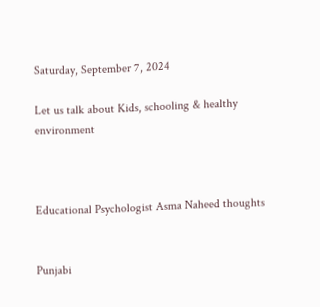Saturday, September 7, 2024

Let us talk about Kids, schooling & healthy environment



Educational Psychologist Asma Naheed thoughts


Punjabi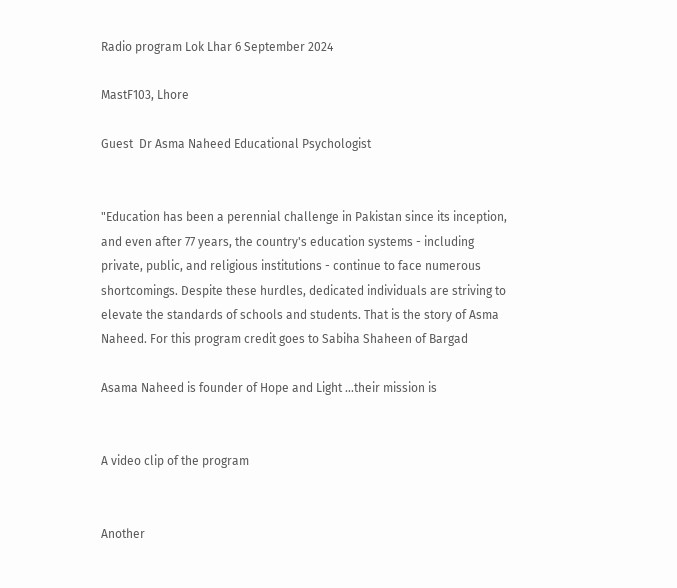Radio program Lok Lhar 6 September 2024

MastF103, Lhore

Guest  Dr Asma Naheed Educational Psychologist


"Education has been a perennial challenge in Pakistan since its inception, and even after 77 years, the country's education systems - including private, public, and religious institutions - continue to face numerous shortcomings. Despite these hurdles, dedicated individuals are striving to elevate the standards of schools and students. That is the story of Asma Naheed. For this program credit goes to Sabiha Shaheen of Bargad

Asama Naheed is founder of Hope and Light ...their mission is


A video clip of the program


Another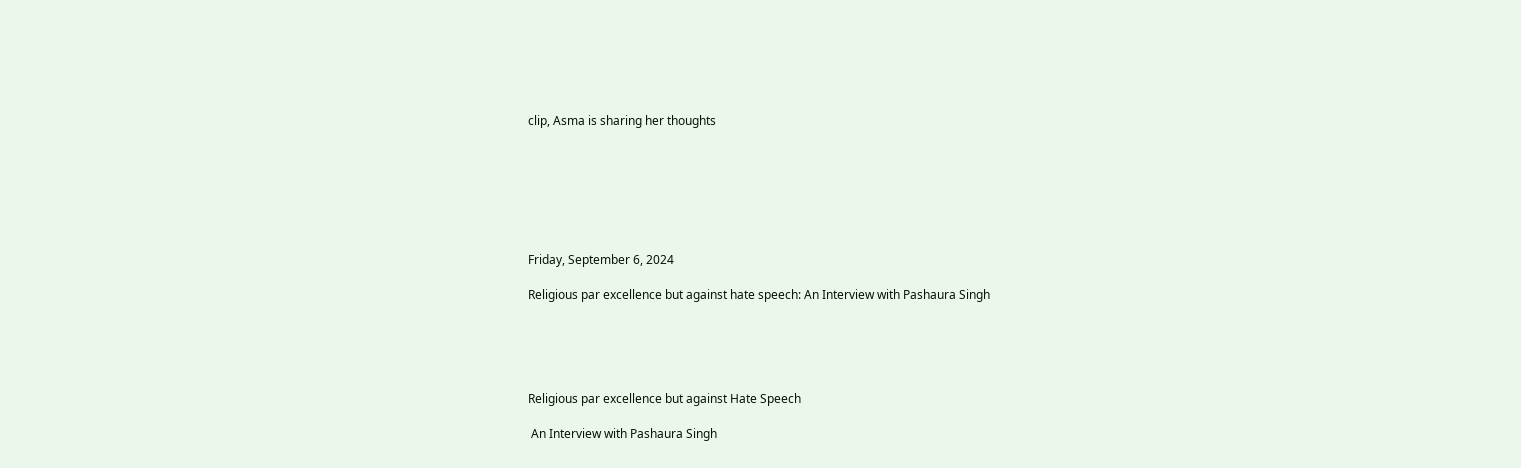clip, Asma is sharing her thoughts







Friday, September 6, 2024

Religious par excellence but against hate speech: An Interview with Pashaura Singh





Religious par excellence but against Hate Speech

 An Interview with Pashaura Singh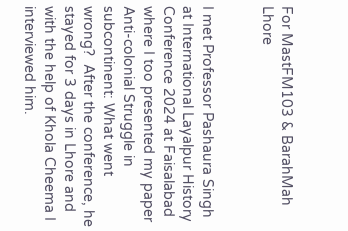For MastFM103 & BarahMah Lhore


I met Professor Pashaura Singh at International Layalpur History Conference 2024 at Faisalabad where I too presented my paper Anti-colonial Struggle in subcontinent: What went wrong?  After the conference, he stayed for 3 days in Lhore and with the help of Khola Cheema I interviewed him.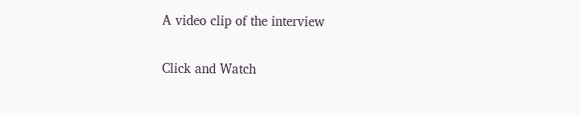A video clip of the interview

Click and Watch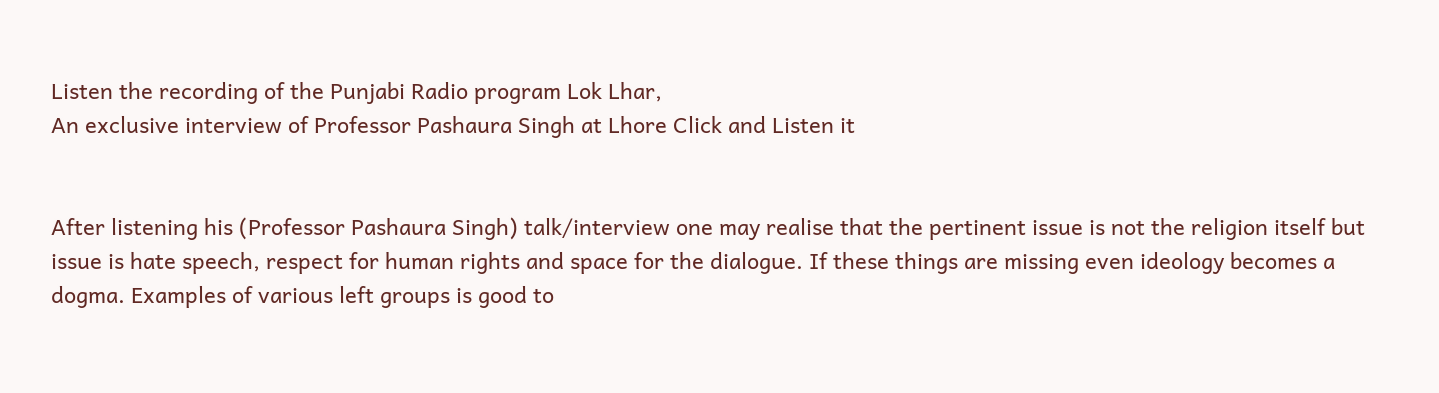Listen the recording of the Punjabi Radio program Lok Lhar,
An exclusive interview of Professor Pashaura Singh at Lhore Click and Listen it


After listening his (Professor Pashaura Singh) talk/interview one may realise that the pertinent issue is not the religion itself but issue is hate speech, respect for human rights and space for the dialogue. If these things are missing even ideology becomes a dogma. Examples of various left groups is good to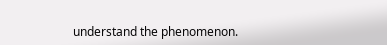understand the phenomenon.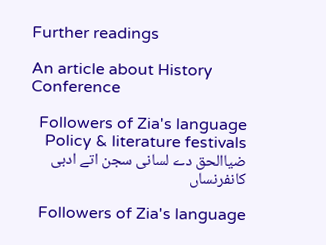Further readings

An article about History Conference

Followers of Zia's language Policy & literature festivals ضیاالحق دے لسانی سجن اتے ادبی کانفرنساں

  Followers of Zia's language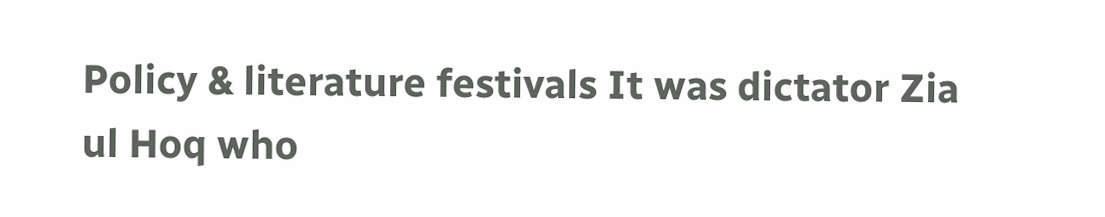Policy & literature festivals It was dictator Zia ul Hoq who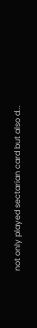not only played sectarian card but also d...